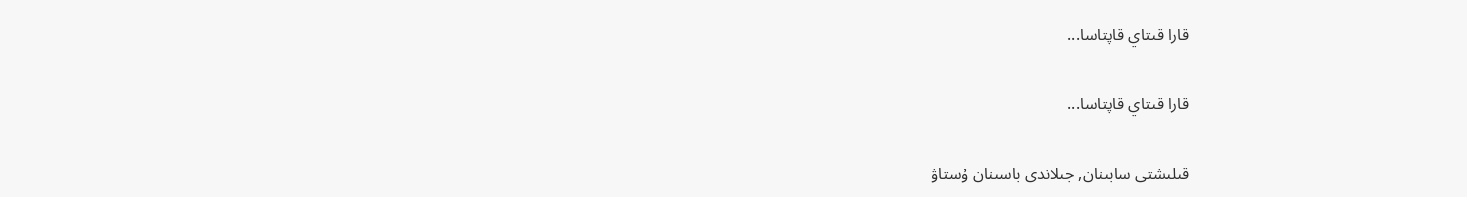قارا قىتاي قاپتاسا...

قارا قىتاي قاپتاسا...

قىلىشتى سابىنان, جىلاندى باسىنان ۇستاۋ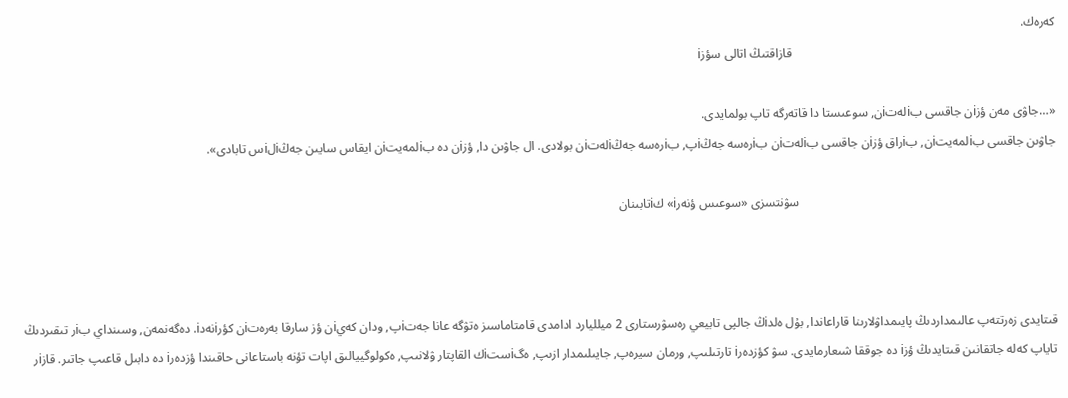كەرەك.
                                                                                    قازاقتىڭ اتالى سؤزi

«…جاۋى مەن ؤزiن جاقسى بiلەتiن, سوعىستا دا قاتەرگە تاپ بولمايدى.
جاۋىن جاقسى بiلمەيتiن, بiراق ؤزiن جاقسى بiلەتiن بiرەسە جەڭiپ, بiرەسە جەڭiلەتiن بولادى. ال جاۋىن دا, ؤزiن دە بiلمەيتiن ايقاس سايىن جەڭiلiس تابادى».

                                                                                  سۋنتسزى «سوعىس ؤنەرi» كiتابىنان



قىتايدى زەرتتەپ عالىمداردىڭ پايىمداۋلارىنا قاراعاندا, بۇل ەلدiڭ جالپى تابيعي رەسۋرستارى 2 ميلليارد ادامدى قامتاماسىز ەتۋگە عانا جەتiپ, ودان كەيiن ؤز سارقا بەرەتiن كؤرiنەدi. دەگەنمەن, وسىنداي بiر تىقىردىڭ تاياپ كەلە جاتقانىن قىتايدىڭ ؤزi دە جوققا شىعارمايدى. سۋ كؤزدەرi تارتىلىپ, ورمان سيرەپ, جايىلىمدار ازىپ, ەگiستiك القاپتار ۋلانىپ, ەكولوگييالىق اپات تؤنە باستاعانى حاقىندا ؤزدەرi دە دابىل قاعىپ جاتىر. قازiر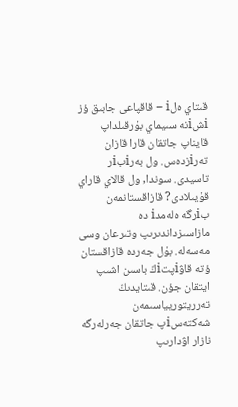قىتاي ەلi – قاقپاعى جابىق ؤز iشiنە سىيماي بۇرقىلداپ قايناپ جاتقان قارا قازان تەرiزدەس. ول بەرiبiر تاسيدى. سوندا, ول قالاي قاراي قۇيىلادى? قازاقستانمەن بiرگە ەلەمدi دە مازاسىزداندىرىپ وتىرعان وسى مەسەلە. بۇل جەردە قازاقستان ؤتە قاۋiپتiڭ باسىن اشىپ ايتقان جؤن. قىتايدىڭ تەرريتوريياسىمەن شەكتەسiپ جاتقان جەرلەرگە نازار اۋدارىپ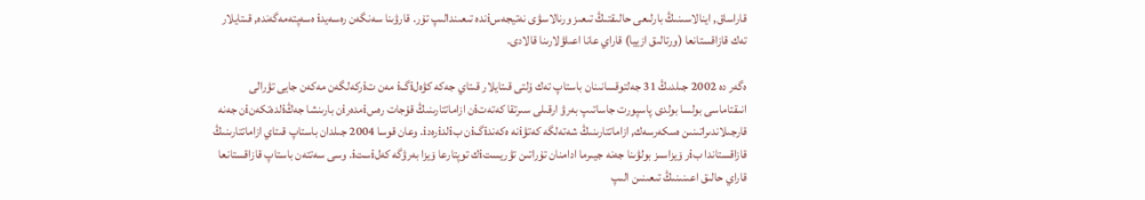قاراساق, اينالاسىنىڭ بارلىعى حالىقتىڭ تىعىز ورنالاسۋى نەتيجەسiندە تىعىندالىپ تۇر. قارۋىنا سەنگەن رەسەيدi ەسەپتەمەگەندە, قىتايلار تەك قازاقستانعا (ورتالىق ازييا) قاراي عانا اعىلۋلارىنا قالادى.

ەگەر دە 2002 جىلدىڭ 31 جەلتوقسانىنان باستاپ تەك ۇلتى قىتايلار قىتاي جەكە كۋەلiگi مەن تiركەلگەن مەكەن جايى تۋرالى انىقتاماسى بولسا بولدى پاسپورت جاساتىپ بەرۋ ارقىلى سىرتقا كەتەتiن ازاماتتارىنىڭ قۇجات رەسiمدەرiن بارىنشا جەڭiلدەتكەنiن جەنە قارجىلاندىراتىنىن ەسكەرسەك, ازاماتتارىنىڭ شەتەلگە كەتۋiنە ەكەندiگiن بiلدiرەدi. وعان قوسا 2004 جىلدان باستاپ قىتاي ازاماتتارىنىڭ قازاقستاندا بiر ۆيزاسىز بولۋىنا جەنە جيىرما ادامنان تۇراتىن تۋريستiك توپتارعا ۆيزا بەرۋگە كەلiستi. وسى سەتتەن باستاپ قازاقستانعا قاراي حالىق اعىنىنىڭ تىعىنىن الىپ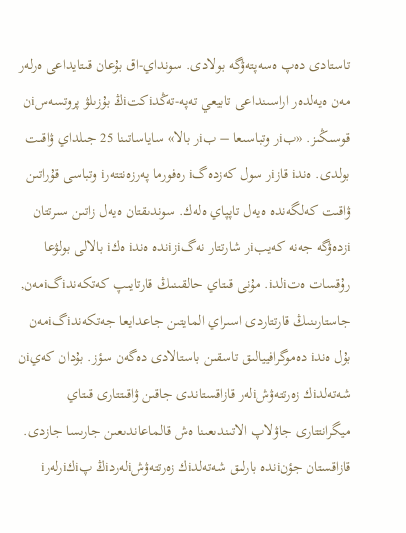تاستادى دەپ ەسەپتەۋگە بولادى. سونداي-اق بۇعان قىتايداعى ەرلەر مەن ەيەلدەر اراسىنداعى تابيعي تەپە-تەڭدiكتiڭ بۇزىلۋ پروتسەسiن قوسىڭىز. «بiر وتباسىعا – بiر بالا» ساياساتىنا 25 جىلداي ۋاقىت بولدى. ەندi قازiر سول كەزدەگi رەفورما پەرزەنتتەرi وتباسى قۇراتىن ۋاقىت كەلگەندە ەيەل تاپپاي ەلەك. سوندىقتان ەيەل زاتىن سىرتتان iزدەۋگە جەنە كەيبiر شارتتار نەگiزiندە ەندi ەكi بالالى بولۋعا رۇقسات ەتiلدi. مۇنى قىتاي حالقىنىڭ قارتايىپ كەتكەندiگiمەن, جاستارىنىڭ قارتتاردى اسىراي المايتىن جاعدايعا جەتكەندiگiمەن بۇل ەندi دەموگرافييالىق تاسقىن باستالادى دەگەن سؤز. بۇدان كەيiن شەتەلدiك زەرتتەۋشiلەر قازاقستاندى جاقىن ۋاقىتتارى قىتاي ميگرانتتارى جاۋلاپ الاتىندىعىنا ەش قالماعاندىعىن جارىسا جازدى. قازاقستان جؤنiندە بارلىق شەتەلدiك زەرتتەۋشiلەردiڭ پiكiرلەرi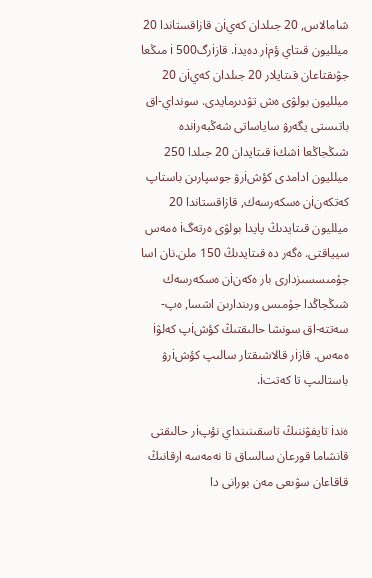شامالاس, 20 جىلدان كەيiن قازاقستاندا 20 ميلليون قىتاي ؤمiر دەيدi. قازiرگi 500 مىڭعا جۋىقتاعان قىتايلار 20 جىلدان كەيiن 20 ميلليون بولۋى ەش تۋدىرمايدى. سونداي-اق باتىستى يگەرۋ ساياساتى شەڭبەرiندە شىڭجاڭعا iشكi قىتايدان 20 جىلدا 250 ميلليون ادامدى كؤشiرۋ جوسپارىن باستاپ كەتكەنiن ەسكەرسەك, قازاقستاندا 20 ميلليون قىتايدىڭ پايدا بولۋى ەرتەگi ەمەس سيياقتى. ەگەر دە قىتايدىڭ 150 ملن.نان اسا جۇمىسسىزدارى بار ەكەنiن ەسكەرسەك شىڭجاڭدا جۇمىس ورىندارىن اشسا, ەپ-سەتتە-اق سونشا حالىقتىڭ كؤشiپ كەلۋi ەمەس. قازiر قالاشىقتار سالىپ كؤشiرۋ باستالىپ تا كەتتi.

ەندi تايفۋننىڭ تاسقىنىنداي نؤپiر حالىقتى قانشاما قورعان سالساق تا نەمەسە ارقانىڭ قاقاعان سۋىعى مەن بورانى دا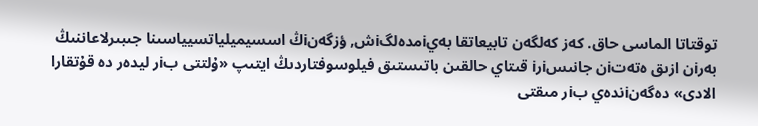توقتاتا الماسى حاق. كەز كەلگەن تابيعاتقا بەيiمدەلگiش, ؤزگەنiڭ اسسيميلياتسيياسىنا جىبىرلاعاننىڭ بەرiن ازىق ەتەتiن جانىسiرi قىتاي حالقىن باتىستىق فيلوسوفتاردىڭ ايتىپ «ۇلتتى بiر ليدەر دە قۇتقارا الادى» دەگەنiندەي بiر مىقتى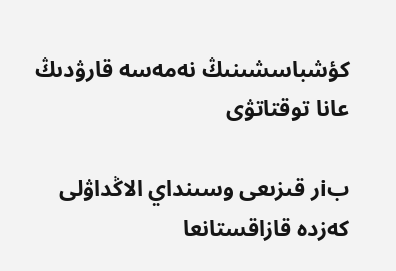كؤشباسشىنىڭ نەمەسە قارۋدىڭ عانا توقتاتۋى

بiر قىزىعى وسىنداي الاڭداۋلى كەزدە قازاقستانعا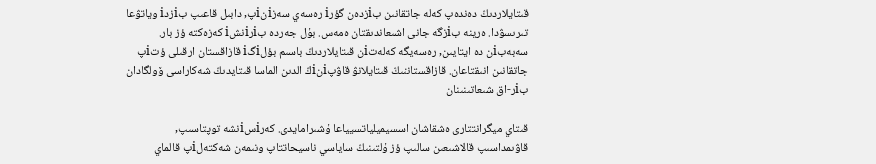قىتايلاردىڭ دەندەپ كەلە جاتقانىن بiزدەن گؤرi رەسەي سەزiنiپ, دابىل قاعىپ بiزدi وياتۋعا تىرىسۋدا. ەرينە بiزگە جانى اشىعاندىقتان ەمەس. بۇل جەردە بiرiنشi كەزەكتە ؤز بار. سەبەبiن دە ايتايىن, رەسەيگە كەلەتiن قىتايلاردىڭ باسىم بؤلiگi قازاقستان ارقىلى ؤتiپ جاتقانىن انىقتاعان. قازاقستاننىڭ قىتايلانۋ قاۋپiنiڭ الدىن الماسا قىتايدىڭ شەكاراسى ۆولگادان بiر-اق شىعاتىنىنان

قىتاي ميگرانتتارى ەشقاشان اسسيميلياتسيياعا ۇشىرامايدى. كەرiسiنشە توپتاسىپ, قاۋىمداسىپ قالاشىعىن سالىپ ؤز ۇلتىنىڭ ساياسي ناسيحاتتاپ ونىمەن شەكتەلiپ قالماي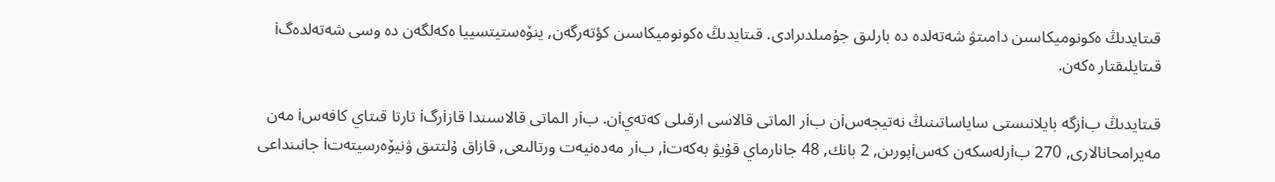قىتايدىڭ ەكونوميكاسىن دامىتۋ شەتەلدە دە بارلىق جۇمىلدىرادى. قىتايدىڭ ەكونوميكاسىن كؤتەرگەن, ينۆەستيتسييا ەكەلگەن دە وسى شەتەلدەگi قىتايلىقتار ەكەن.

قىتايدىڭ بiزگە بايلانىستى ساياساتىنىڭ نەتيجەسiن بiر الماتى قالاسى ارقىلى كەتەيiن. بiر الماتى قالاسىندا قازiرگi تارتا قىتاي كافەسi مەن مەيرامحانالارى, 270 بiرلەسكەن كەسiپورىن, 2 بانك, 48 جانارماي قۇيۋ بەكەتi, بiر مەدەنيەت ورتالىعى, قازاق ۇلتتىق ۋنيۆەرسيتەتi جانىنداعى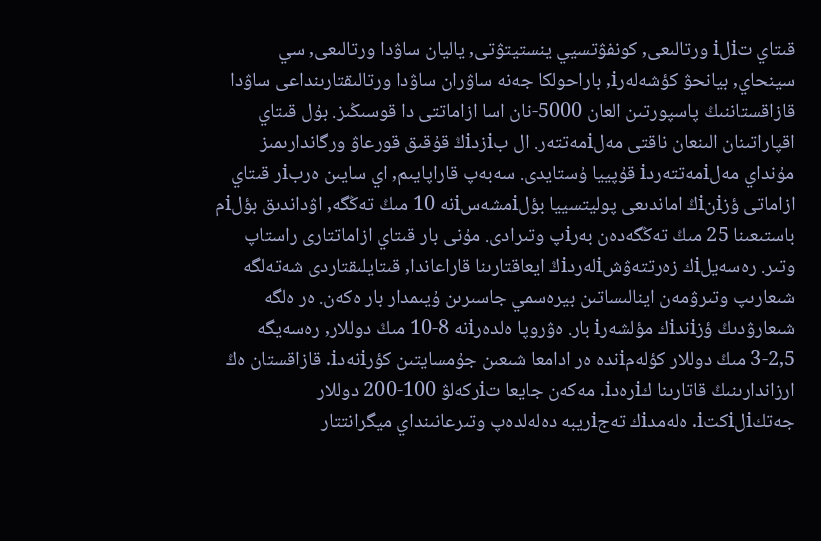قىتاي تiلi ورتالىعى, كونفۋتسيي ينستيتۋتى, ياليان ساۋدا ورتالىعى, سي سينحاي, بيانحۋ كؤشەلەرi, باراحولكا جەنە ساۋران ساۋدا ورتالىقتارىنداعى ساۋدا قازاقستاننىڭ پاسپورتىن العان 5000-نان اسا ازاماتتى دا قوسىڭىز. بۇل قىتاي اقپاراتىنان الىنعان ناقتى مەلiمەتتەر. ال بiزدiڭ قۇقىق قورعاۋ ورگاندارىمىز مۇنداي مەلiمەتتەردi قۇپييا ۇستايدى. سەبەپ قاراپايىم, اي سايىن ەربiر قىتاي ازاماتى ؤزiنiڭ اماندىعى پوليتسييا بؤلiمشەسiنە 10 مىڭ تەڭگە, اۋداندىق بؤلiم باستىعىنا 25 مىڭ تەڭگەدەن بەرiپ وتىرادى. مۇنى بار قىتاي ازاماتتارى راستاپ وتىر. رەسەيلiك زەرتتەۋشiلەردiڭ ايعاقتارىنا قاراعاندا, قىتايلىقتاردى شەتەلگە شىعارىپ وتىرۋمەن اينالىساتىن بيرەسمي جاسىرىن ۇيىمدار بار ەكەن. ەر ەلگە شىعارۋدىڭ ؤزiندiك مؤلشەرi بار. ەۋروپا ەلدەرiنە 8-10 مىڭ دوللار, رەسەيگە 2,5-3 مىڭ دوللار كؤلەمiندە ەر ادامعا شىعىن جۇمسايتىن كؤرiنەدi. قازاقستان ەڭ ارزاندارىنىڭ قاتارىنا كiرەدi. مەكەن جايعا تiركەلۋ 100-200 دوللار جەتكiلiكتi. ەلەمدiك تەجiريبە دەلەلدەپ وتىرعانىنداي ميگرانتتار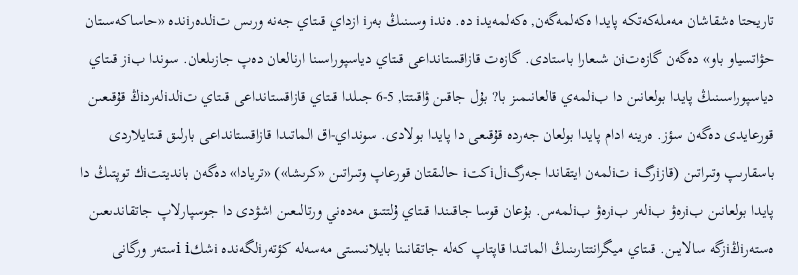تاريحتا ەشقاشان مەملەكەتكە پايدا ەكەلمەگەن, ەكەلمەيدi دە. ەندi وسىنىڭ بەرi ازداي قىتاي جەنە ورىس تiلدەرiندە «حاساكەسىتان حۋاتسياو باو» دەگەن گازەتiن شىعارا باستادى. گازەت قازاقستانداعى قىتاي دياسپوراسىنا ارنالعان دەپ جازىلعان. سوندا بiز قىتاي دياسپوراسىنىڭ پايدا بولعانىن دا بiلمەي قالعانىمىز با? بۇل جاقىن ۋاقىتتا, 5-6 جىلدا قىتاي قازاقستانداعى قىتاي تiلدiلەردiڭ قۇقىعىن قورعايدى دەگەن سؤز. ەرينە ادام پايدا بولعان جەردە قۇقىعى دا پايدا بولادى. سونداي-اق الماتىدا قازاقستانداعى بارلىق قىتايلاردى باسقارىپ وتىراتىن (قازiرگi تiلمەن ايتقاندا جەرگiلiكتi حالىقتان قورعاپ وتىراتىن «كرىشا») «تريادا» دەگەن بانديتتiك توپتىڭ دا پايدا بولعانىن بiرەۋ بiلەر بiرەۋ بiلمەس. بۇعان قوسا جاقىندا قىتاي ۇلتتىق مەدەني ورتالىعىن اشۋدى دا جوسپارلاپ جاتقاندىعىن ەستەرiڭiزگە سالايىن. قىتاي ميگرانتتارىنىڭ الماتىدا قاپتاپ كەلە جاتقانىنا بايلانىستى مەسەلە كؤتەرiلگەندە iشكi iستەر ورگانى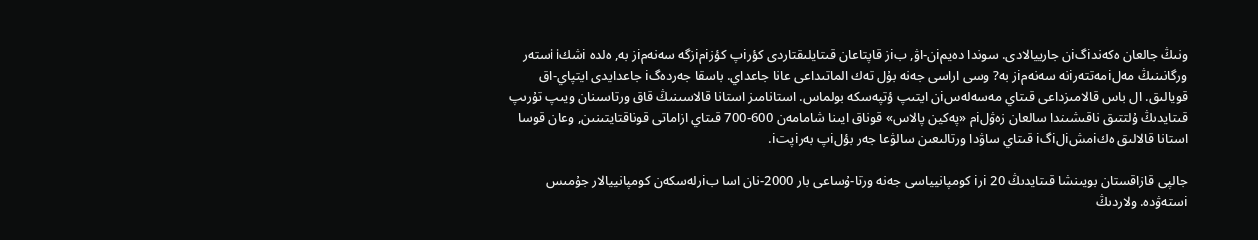ونىڭ جالعان ەكەندiگiن جارييالادى. سوندا دەيمiن-اۋ, بiز قاپتاعان قىتايلىقتاردى كؤرiپ كؤزiمiزگە سەنەمiز بە, ەلدە iشكi iستەر ورگانىنىڭ مەلiمەتتەرiنە سەنەمiز بە? وسى اراسى جەنە بۇل تەك الماتىداعى عانا جاعداي. باسقا جەردەگi جاعدايدى ايتپاي-اق قويالىق. ال باس قالامىزداعى قىتاي مەسەلەسiن ايتىپ ؤتپەسكە بولماس. استانامىز استانا قالاسىنىڭ قاق ورتاسىنان ويىپ تۇرىپ قىتايدىڭ ۇلتتىق ناقىشىندا سالعان زەۋلiم «پەكين پالاس» قوناق ايىنا شامامەن 600-700 قىتاي ازاماتى قوناقتايتىنىن, وعان قوسا استانا قالالىق ەكiمشiلiگi قىتاي ساۋدا ورتالىعىن سالۋعا جەر بؤلiپ بەرiپتi.

جالپى قازاقستان بويىنشا قىتايدىڭ 20 iرi كومپانيياسى جەنە ورتا-ۇساعى بار 2000-نان اسا بiرلەسكەن كومپانييالار جۇمىس iستەۋدە. ولاردىڭ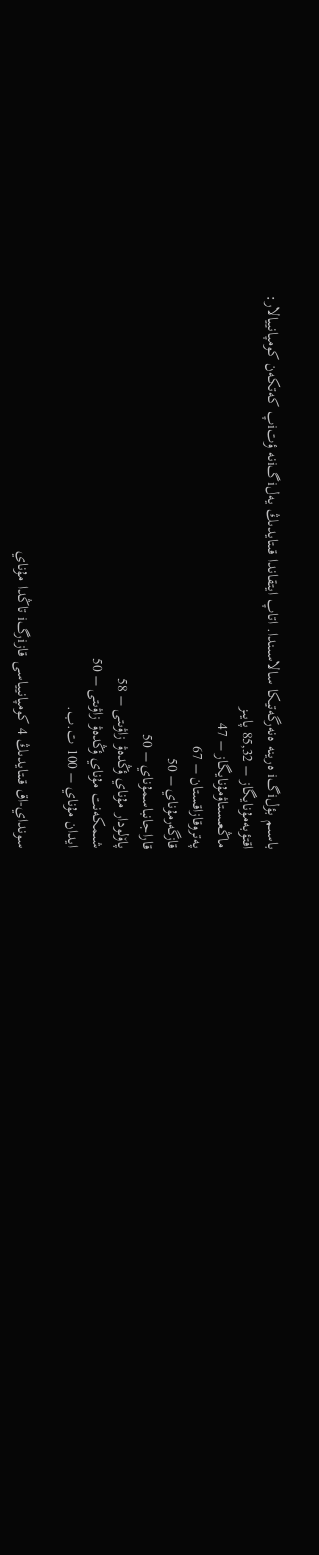باسىم بؤلiگi ەرينە ەنەرگەتيكا سالاسىندا. اتاپ ايتقاندا قىتايدىڭ يەلiگiنە ؤتiپ كەتكەن كومپانييالار:
اقتؤبەمۇنايگاز – 85,32 پايىز
ماڭعىستاۋمۇنايگاز – 47
پەتروقازاقستان – 67
قازگەرمۇناي – 50
قاراجانباسمۇناي – 50
پاۆلودار مۇناي ؤڭدەۋ زاۋىتى – 58
شىمكەنت مۇناي ؤڭدەۋ زاۋىتى – 50
ايدان مۇناي – 100 ت.ب.

سونداي-اق قىتايدىڭ 4 كومپانيياسى قازiرگi تاڭدا مۇناي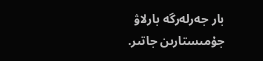بار جەرلەرگە بارلاۋ جۇمىستارىن جاتىر.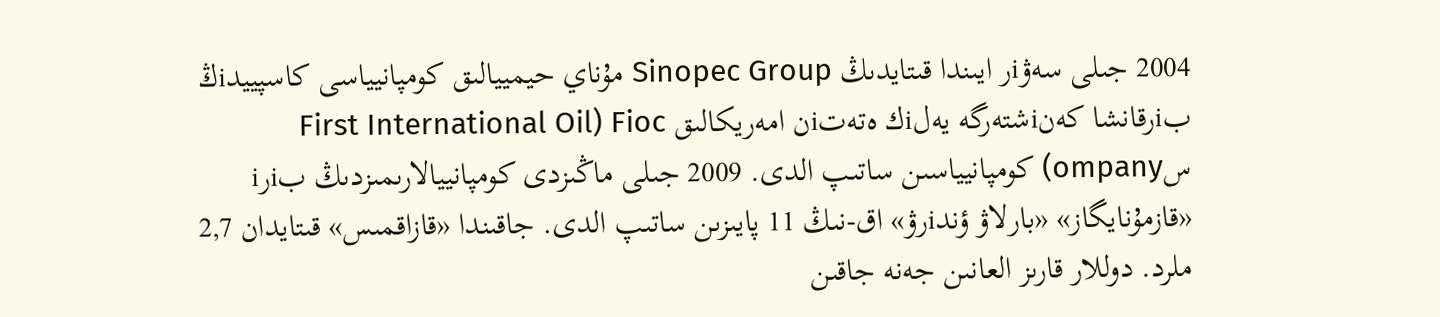2004 جىلى سەۋiر ايىندا قىتايدىڭ Sinopec Group مۇناي حيمييالىق كومپانيياسى كاسپييدiڭ بiرقانشا كەنiشتەرگە يەلiك ەتەتiن امەريكالىق Fioc (First International Oil سompany) كومپانيياسىن ساتىپ الدى. 2009 جىلى ماڭىزدى كومپانييالارىمىزدىڭ بiرi «قازمۇنايگاز» «بارلاۋ ؤندiرۋ» اق-نىڭ 11 پايىزىن ساتىپ الدى. جاقىندا «قازاقمىس» قىتايدان 2,7 ملرد. دوللار قارىز العانىن جەنە جاقىن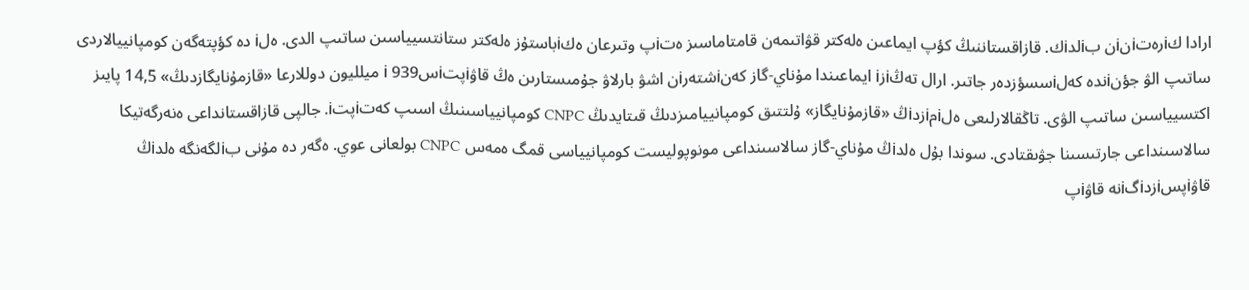ارادا كiرەتiنiن بiلدiك. قازاقستاننىڭ كؤپ ايماعىن ەلەكتر قۋاتىمەن قامتاماسىز ەتiپ وتىرعان ەكiباستۇز ەلەكتر ستانتسيياسىن ساتىپ الدى. ەلi دە كؤپتەگەن كومپانييالاردى ساتىپ الۋ جؤنiندە كەلiسسؤزدەر جاتىر. ارال تەڭiزi ايماعىندا مۇناي-گاز كەنiشتەرiن اشۋ بارلاۋ جۇمىستارىن ەڭ قاۋiپتiسi 939 ميلليون دوللارعا «قازمۇنايگازدىڭ» 14,5 پايىز اكتسيياسىن ساتىپ الۋى. تاڭقالارلىعى ەلiمiزدiڭ «قازمۇنايگاز» ۇلتتىق كومپانييامىزدىڭ قىتايدىڭ CNPC كومپانيياسىنىڭ اسىپ كەتiپتi. جالپى قازاقستانداعى ەنەرگەتيكا سالاسىنداعى جارتىسىنا جۋىقتادى. سوندا بۇل ەلدiڭ مۇناي-گاز سالاسىنداعى مونوپوليست كومپانيياسى قمگ ەمەس CNPC بولعانى عوي. ەگەر دە مۇنى بiلگەنگە ەلدiڭ قاۋiپسiزدiگiنە قاۋiپ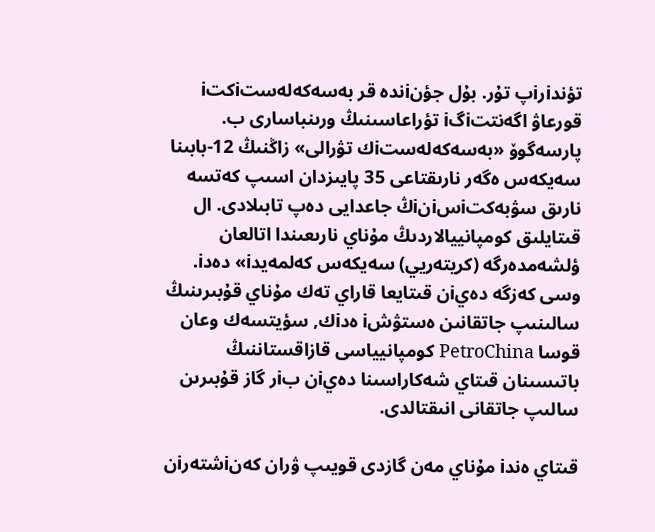تؤندiرiپ تۇر. بۇل جؤنiندە قر بەسەكەلەستiكتi قورعاۋ اگەنتتiگi تؤراعاسىنىڭ ورىنباسارى ب. پارسەگوۆ «بەسەكەلەستiك تۋرالى» زاڭنىڭ 12-بابىنا سەيكەس ەگەر نارىقتاعى 35 پايىزدان اسىپ كەتسە نارىق سۋبەكتiسiنiڭ جاعدايى دەپ تابىلادى. ال قىتايلىق كومپانييالاردىڭ مۇناي نارىعىندا اتالعان ؤلشەمدەرگە (كريتەريي) سەيكەس كەلمەيدi» دەدi. وسى كەزگە دەيiن قىتايعا قاراي تەك مۇناي قۇبىرىنىڭ سالىنىپ جاتقانىن ەستۋشi ەدiك, سؤيتسەك وعان قوسا PetroChina كومپانيياسى قازاقستاننىڭ باتىسىنان قىتاي شەكاراسىنا دەيiن بiر گاز قۇبىرىن سالىپ جاتقانى انىقتالدى.

قىتاي ەندi مۇناي مەن گازدى قويىپ ۋران كەنiشتەرiن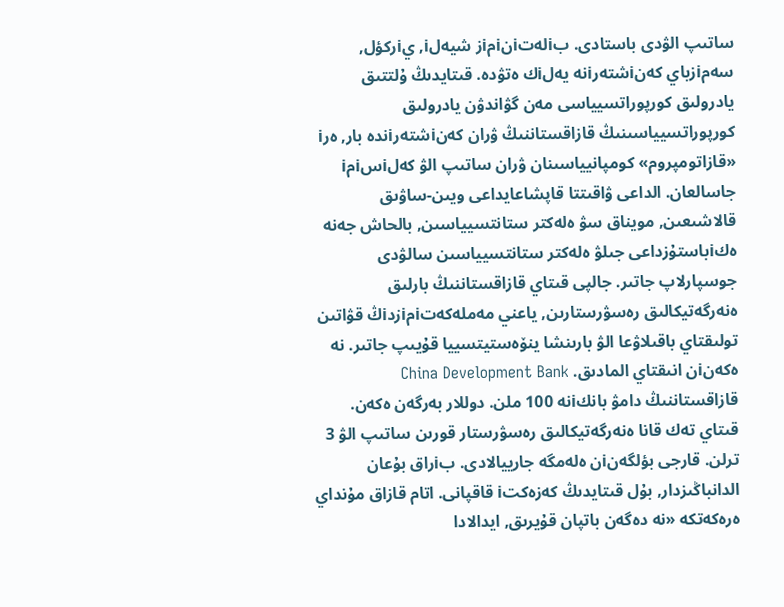ساتىپ الۋدى باستادى. بiلەتiنiمiز شيەلi, يiركؤل, سەمiزباي كەنiشتەرiنە يەلiك ەتۋدە. قىتايدىڭ ۇلتتىق يادرولىق كورپوراتسيياسى مەن گۋاندۋن يادرولىق كورپوراتسيياسىنىڭ قازاقستاننىڭ ۋران كەنiشتەرiندە بار, ەرi «قازاتومپروم» كومپانيياسىنان ۋران ساتىپ الۋ كەلiسiمi جاسالعان. الداعى ۋاقىتتا قاپشاعايداعى ويىن-ساۋىق قالاشىعىن, مويناق سۋ ەلەكتر ستانتسيياسىن, بالحاش جەنە ەكiباستۇزداعى جىلۋ ەلەكتر ستانتسيياسىن سالۋدى جوسپارلاپ جاتىر. جالپى قىتاي قازاقستاننىڭ بارلىق ەنەرگەتيكالىق رەسۋرستارىن, ياعني مەملەكەتiمiزدiڭ قۋاتىن تولىقتاي باقىلاۋعا الۋ بارىنشا ينۆەستيتسييا قۇيىپ جاتىر. نە ەكەنiن انىقتاي المادىق. China Development Bank قازاقستاننىڭ دامۋ بانكiنە 100 ملن. دوللار بەرگەن ەكەن. قىتاي تەك قانا ەنەرگەتيكالىق رەسۋرستار قورىن ساتىپ الۋ 3 ترلن. قارجى بؤلگەنiن ەلەمگە جارييالادى. بiراق بۇعان الدانباڭىزدار, بۇل قىتايدىڭ كەزەكتi قاقپانى. اتام قازاق مۇنداي ەرەكەتكە «نە دەگەن باتپان قۇيرىق, ايدالادا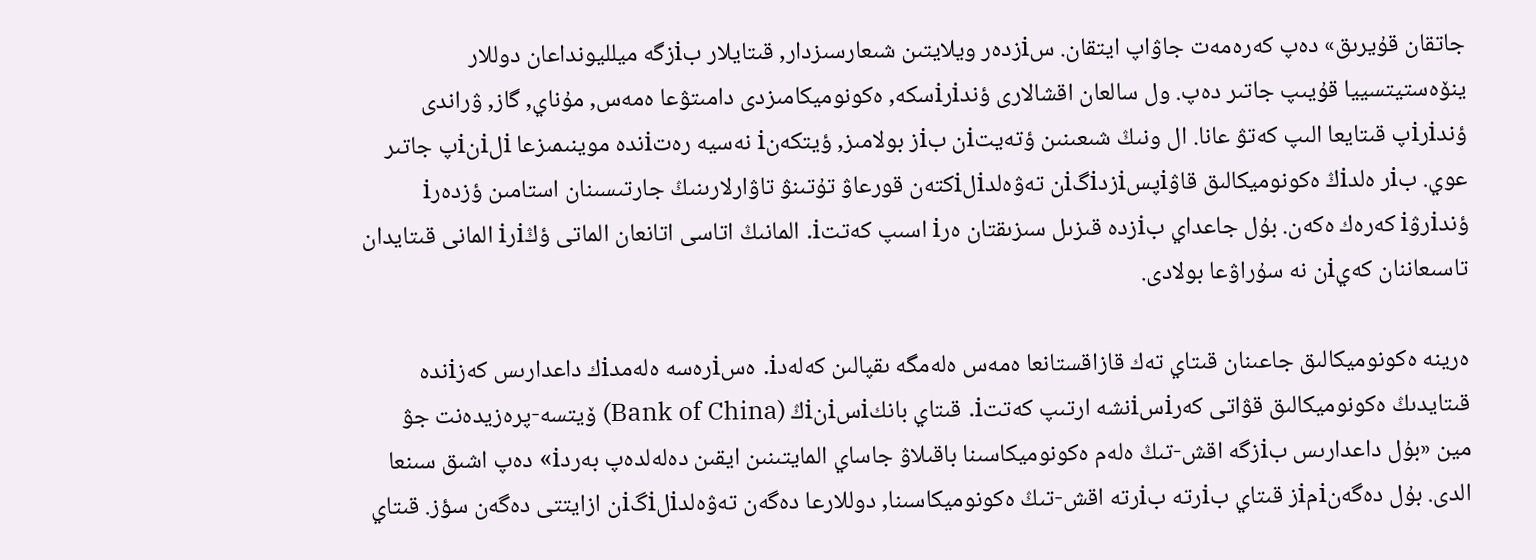جاتقان قۇيرىق» دەپ كەرەمەت جاۋاپ ايتقان. سiزدەر ويلايتىن شىعارسىزدار, قىتايلار بiزگە ميلليونداعان دوللار ينۆەستيتسييا قۇيىپ جاتىر دەپ. ول سالعان اقشالارى ؤندiرiسكە, ەكونوميكامىزدى دامىتۋعا ەمەس, مۇناي, گاز, ۋراندى ؤندiرiپ قىتايعا الىپ كەتۋ عانا. ال ونىڭ شىعىنىن ؤتەيتiن بiز بولامىز, ؤيتكەنi نەسيە رەتiندە موينىمىزعا iلiنiپ جاتىر عوي. بiر ەلدiڭ ەكونوميكالىق قاۋiپسiزدiگiن تەۋەلدiلiكتەن قورعاۋ تۇتىنۋ تاۋارلارىنىڭ جارتىسىنان استامىن ؤزدەرi ؤندiرۋi كەرەك ەكەن. بۇل جاعداي بiزدە قىزىل سىزىقتان ەرi اسىپ كەتتi. المانىڭ اتاسى اتانعان الماتى ؤڭiرi المانى قىتايدان تاسىعاننان كەيiن نە سۇراۋعا بولادى.

ەرينە ەكونوميكالىق جاعىنان قىتاي تەك قازاقستانعا ەمەس ەلەمگە ىقپالىن كەلەدi. ەسiرەسە ەلەمدiك داعدارىس كەزiندە قىتايدىڭ ەكونوميكالىق قۋاتى كەرiسiنشە ارتىپ كەتتi. قىتاي بانكiسiنiڭ (Bank of China) ۆيتسە-پرەزيدەنت جۋ مين «بۇل داعدارىس بiزگە اقش-تىڭ ەلەم ەكونوميكاسىنا باقىلاۋ جاساي المايتىنىن ايقىن دەلەلدەپ بەردi» دەپ اشىق سىنعا الدى. بۇل دەگەنiمiز قىتاي بiرتە بiرتە اقش-تىڭ ەكونوميكاسىنا, دوللارعا دەگەن تەۋەلدiلiگiن ازايتتى دەگەن سؤز. قىتاي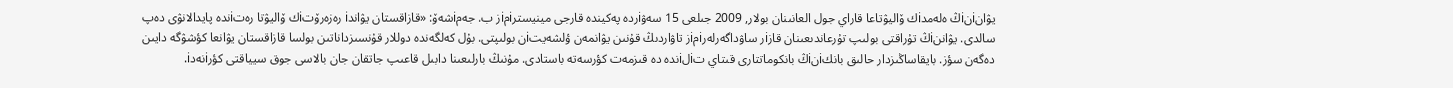يۋانiنiڭ ەلەمدiك ۆاليۋتاعا قاراي جول العانىنان بولار, 2009 جىلعى 15 سەۋiردە پەكيندە قارجى مينيسترiمiز ب. جەمiشەۆ: «قازاقستان يۋاندi رەزەرۆتiك ۆاليۋتا رەتiندە پايدالانۋى دەپ سالدى. يۋاننiڭ تۇراقتى بولىپ تۇرعاندىعىنان قازiر ساۋداگەرلەرiمiز تاۋاردىڭ قۇنىن يۋانمەن ؤلشەيتiن بولىپتى. بۇل كەلگەندە دوللار قۇنسىزداناتىن بولسا قازاقستان يۋانعا كؤشۋگە دايىن دەگەن سؤز. بايقاساڭىزدار حالىق بانكiنiڭ بانكوماتتارى قىتاي تiلiندە دە قىزمەت كؤرسەتە باستادى. مۇنىڭ بارلىعىنا دابىل قاعىپ جاتقان جان بالاسى جوق سيياقتى كؤرiنەدi.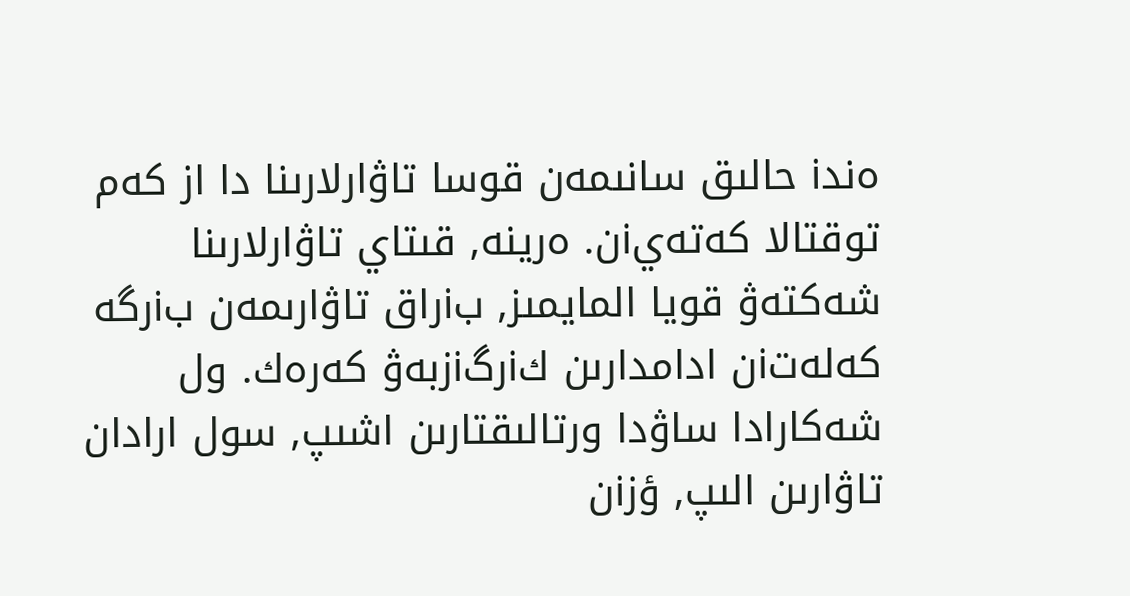ەندi حالىق سانىمەن قوسا تاۋارلارىنا دا از كەم توقتالا كەتەيiن. ەرينە, قىتاي تاۋارلارىنا شەكتەۋ قويا المايمىز, بiراق تاۋارىمەن بiرگە كەلەتiن ادامدارىن كiرگiزبەۋ كەرەك. ول شەكارادا ساۋدا ورتالىقتارىن اشىپ, سول ارادان تاۋارىن الىپ, ؤزiن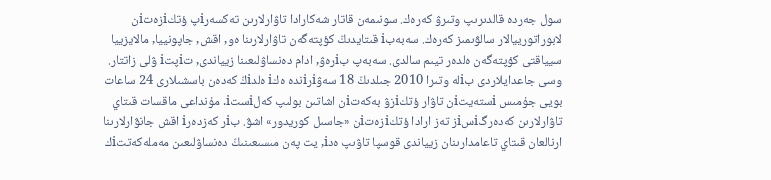سول جەردە قالدىرىپ وتىرۋ كەرەك. سونىمەن قاتار شەكارادا تاۋارلارىن تەكسەرiپ ؤتكiزەتiن لابوراتورييالار سالۋىمىز كەرەك. سەبەبi قىتايدىڭ كؤپتەگەن تاۋارلارىنا ەو, اقش, جاپونييا, مالايزييا سيياقتى كؤپتەگەن ەلدەر تيىم سالدى. سەبەپ بiرەۋ, ادام دەنساۋلىعىنا زيياندى, تiپتi ۋلى زاتتار. وسى جاعدايلاردى بiلە وتىرا 2010 جىلدىڭ 18 سەۋiرiندە ەكi ەلدiڭ كەدەن باسشىلارى 24 ساعات بويى جۇمىس iستەيتiن تاۋار ؤتكiزۋ بەكەتiن اشاتىن بولىپ كەلiستi. مۇنداعى ماقسات قىتاي تاۋارلارىن كەدەرگiسiز تەز ارادا ؤتكiزەتiن «جاسىل كوريدور» اشۋ. بiر كەزدەرi اقش جانۋارلارىنا ارنالعان قىتاي تاعامدارىنان زيياندى قوسپا تاۋىپ ەدi, يت پەن مىسىعىنىڭ دەنساۋلىعىن مەملەكەتتiك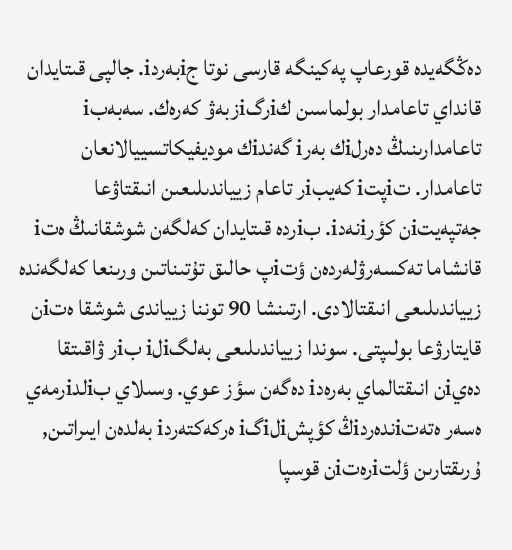دەڭگەيدە قورعاپ پەكينگە قارسى نوتا جiبەردi. جالپى قىتايدان قانداي تاعامدار بولماسىن كiرگiزبەۋ كەرەك. سەبەبi تاعامدارىنىڭ دەرلiك بەرi گەندiك موديفيكاتسييالانعان تاعامدار. تiپتi كەيبiر تاعام زيياندىلىعىن انىقتاۋعا جەتپەيتiن كؤرiنەدi. بiردە قىتايدان كەلگەن شوشقانىڭ ەتi قانشاما تەكسەرۋلەردەن ؤتiپ حالىق تۇتىناتىن ورىنعا كەلگەندە زيياندىلىعى انىقتالادى. ارتىنشا 90 توننا زيياندى شوشقا ەتiن قايتارۋعا بولىپتى. سوندا زيياندىلىعى بەلگiلi بiر ۋاقىتقا دەيiن انىقتالماي بەرەدi دەگەن سؤز عوي. وسىلاي بiلدiرمەي ەسەر ەتەتiندەردiڭ كؤپشiلiگi ەركەكتەردi بەلدەن ايىراتىن, ۇرىقتارىن ؤلتiرەتiن قوسپا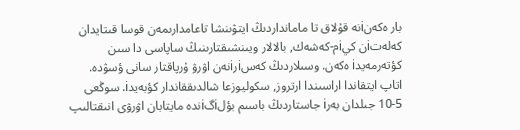بار ەكەنiنە قۇلاق تا مامانداردىڭ ايتۋىنشا تاعامدارىمەن قوسا قىتايدان كەلەتiن كيiم-كەشەك, بالالار ويىنشىقتارىنىڭ ساپاسى دا سىن كؤتەرمەيدi ەكەن. وسىلاردىڭ كەسiرiنەن اۋرۋ ۇرپاقتار سانى ؤسۋدە. اتاپ ايتقاندا اراسىندا ارتروز, سكوليوزعا شالدىققاندار كؤبەيدi. سوڭعى 5-10 جىلدان بەرi جاستاردىڭ باسىم بؤلiگiندە مايتابان اۋرۋى انىقتالىپ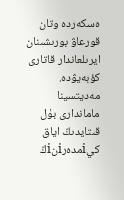ەسكەردە وتان قورعاۋ بورىشىنان ايرىلعاندار قاتارى كؤبەيۋدە. مەديتسينا ماماندارى بۇل قىتايدىڭ اياق كيiمدەرiنiڭ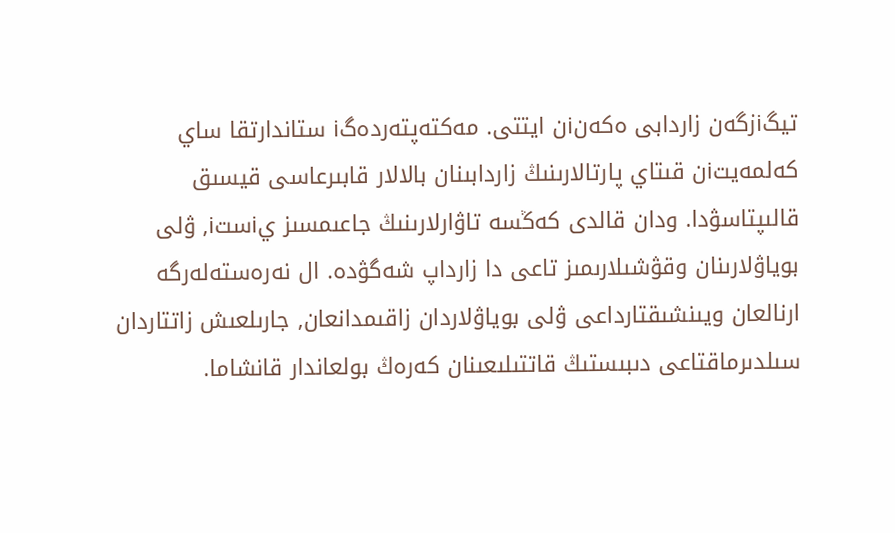تيگiزگەن زاردابى ەكەنiن ايتتى. مەكتەپتەردەگi ستاندارتقا ساي كەلمەيتiن قىتاي پارتالارىنىڭ زاردابىنان بالالار قابىرعاسى قيسىق قالىپتاسۋدا. ودان قالدى كەڭسە تاۋارلارىنىڭ جاعىمسىز يiستi, ۋلى بوياۋلارىنان وقۋشىلارىمىز تاعى دا زارداپ شەگۋدە. ال نەرەستەلەرگە ارنالعان ويىنشىقتارداعى ۋلى بوياۋلاردان زاقىمدانعان, جارىلعىش زاتتاردان سىلدىرماقتاعى دىبىستىڭ قاتتىلىعىنان كەرەڭ بولعاندار قانشاما.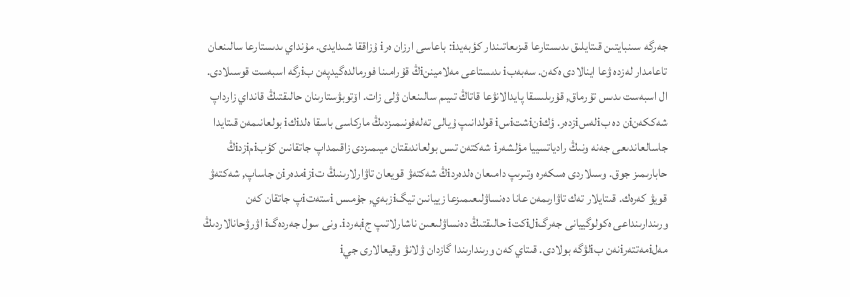جەرگە سىنبايتىن قىتايلىق ىدىستارعا قىزىعاتىندار كؤبەيدi: باعاسى ارزان ەرi ۇزاققا شىدايدى. مۇنداي ىدىستارعا سالىنعان تاعامدار لەزدە ۋعا اينالادى ەكەن. سەبەبi ىدىستاعى مەلاميننiڭ قۇرامىنا فورمالدەگيدپەن بiرگە اسبەست قوسىلادى. ال اسبەست ىدىس تۇرماق, قۇرىلىسقا پايدالانۋعا قاتاڭ تىيىم سالىنعان ۋلى زات. اۆتوبۋستارىنان حالىقتىڭ قانداي زارداپ شەككەنiن دە بiلەسiزدەر. ؤكiنiشتiسi قولدانىپ ۇيالى تەلەفونىمىزدىڭ ماركاسى باسقا ەلدiكi بولعانىمەن قىتايدا جاسالعاندىعى جەنە ونىڭ رادياتسييا مؤلشەرi شەكتەن تىس بولعاندىقتان ميىمىزدى زاقىمداپ جاتقانىن كؤبiمiزدiڭ حابارىمىز جوق. وسىلاردى ەسكەرە وتىرىپ دامىعان ەلدەردiڭ شەكتەۋ قويعان تاۋارلارىنىڭ تiزiمدەرiن جاساپ, شەكتەۋ قويۋ كەرەك. قىتايلار تەك تاۋارىمەن عانا دەنساۋلىعىمىزعا زييانىن تيگiزبەي, جۇمىس iستەتiپ جاتقان كەن ورىندارىنداعى ەكولوگييانى جەرگiلiكتi حالىقتىڭ دەنساۋلىعىن ناشارلاتىپ جiبەردi. ونى سول جەردەگi اۋرۋحانالاردىڭ مەلiمەتتەرiنەن بiلۋگە بولادى. قىتاي كەن ورىندارىندا گازدان ۋلانۋ وقيعالارى جيi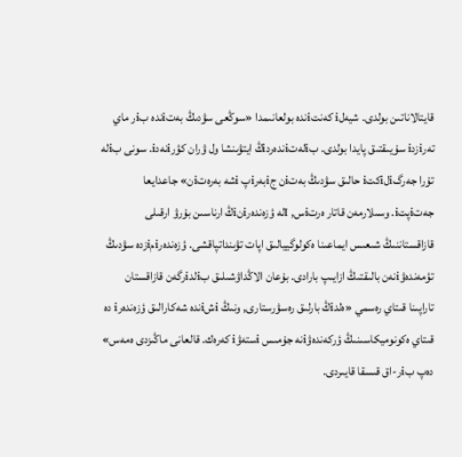قايتالاناتىن بولدى. شيەلi كەنتiندە بولعانىمدا «سوڭعى سۋدىڭ بەتiندە بiر ماي تەرiزدi سۇيىقتىق پايدا بولدى. بiلەتiندەردiڭ ايتۋىنشا ول ۋران كؤرiنەدi. سونى بiلە تۇرا جەرگiلiكتi حالىق سۋدىڭ بەتiن جiبەرiپ iشە بەرەتiن» جاعدايعا جەتiپتi. وسىلارمەن قاتار ەرتiس, Iلە ؤزەندەرiنiڭ ارناسىن بۇرۋ ارقىلى قازاقستاننىڭ شىعىس ايماعىنا ەكولوگييالىق اپات تۋىنداتپاقشى. ؤزەندەرiمiزدە سۋدىڭ تؤمەندەۋiنەن بالىقتىڭ ازايىپ بارادى. بۇعان الاڭداۋشىلىق بiلدiرگەن قازاقستان تاراپىنا قىتاي رەسمي «ەلدiڭ بارلىق رەسۋرستارى, ونىڭ iشiندە شەكارالىق ؤزەندەرi دە قىتاي ەكونوميكاسىنىڭ ؤركەندەۋiنە جۇمىس iستەۋi كەرەك. قالعانى ماڭىزدى ەمەس» دەپ بiر-اق قىسقا قايىردى.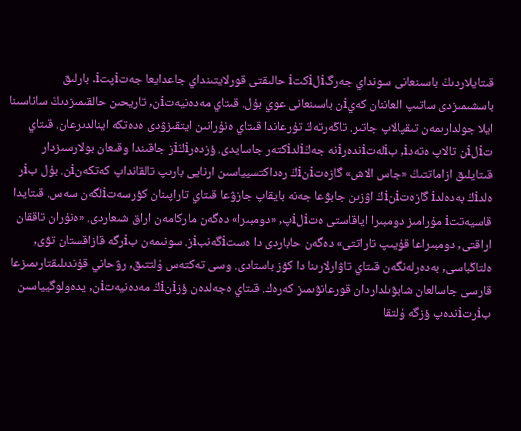قىتايلاردىڭ باسىنعانى سونداي جەرگiلiكتi حالىقتى قورلايتىنداي جاعدايعا جەتiپتi. بارلىق باسشىمىزدى ساتىپ العاننان كەيiن باسىنعانى عوي بۇل. قىتاي مەدەنيەتiن, تاريحىن حالقىمىزدىڭ ساناسىنا ايلا جولدارىمەن تىقپالاپ جاتىر. تاڭەرتەڭ تۇرعاندا قىتاي ەنۇرانىن ايتقىزۋدى ەدەتكە اينالدىرعان. قىتاي تiلiن تالاپ ەتەدi, بiلەتiندەرiنە جەڭiلدiكتەر جاسايدى. ؤزدەرiڭiز جاقىندا وقىعان بولارسىزدار قىتايلىق ازاماتتىڭ «جاس الاش» گازەتiنiڭ رەداكتسيياسىن ارنايى بارىپ تالقانداپ كەتكەنiن. بۇل بiر ەلدiڭ بەدەلدi گازەتiنiڭ اۋزىن جابۋعا جەنە بايقاپ جازۋعا قىتاي تاراپىنان كؤرسەتiلگەن سەس. قىتايدا قاسيەتتi مۇرامىز دومبىرا اياقاستى ەتiلiپ, «دومبىرا» دەگەن ماركامەن اراق شىعاردى. «ەنۇران تاققان اراقتى, دومبىراعا قۇيىپ تاراتتى» دەگەن حاباردى دا ەستiگەنبiز. سونىمەن بiرگە قازاقستان تۋى, ەلتاڭباسى, بەدەرلەنگەن قىتاي تاۋارلارىنا دا كؤز باستادى. وسى تەكتەس ۇلتتىق, رۋحاني قۇندىلىقتارىمىزعا قارسى جاسالعان شابۋىلداردان قورعانۋىمىز كەرەك. قىتاي ەجەلدەن ؤزiنiڭ مەدەنيەتiن, يدەولوگيياسىن بiرتiندەپ ؤزگە ۇلتقا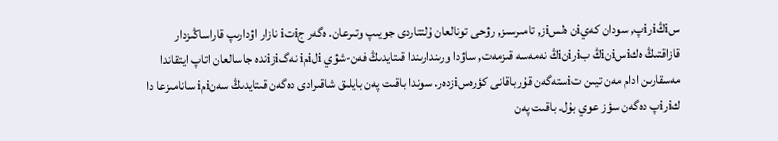سiڭiرiپ, سودان كەيiن ەلسiز, تامىرسىز, رۋحى تونالعان ۇلتتاردى جويىپ وتىرعان. ەگەر جiتi نازار اۋدارىپ قاراساڭىزدار قازاقتىڭ ەكiسiنiڭ بiرiنiڭ نەمەسە قىزمەت, ساۋدا ورىندارىندا قىتايدىڭ فەن-شۋي iلiمi نەگiزiندە جاسالعان اتاپ ايتقاندا مەسقارىن ادام مەن تيىن تiستەگەن قۇرباقانى كؤرەسiزدەر. سوندا باقىت پەن بايلىق شاقىرادى دەگەن قىتايدىڭ سەنiمi سانامىزعا دا كiرiپ دەگەن سؤز عوي بۇل. باقىت پەن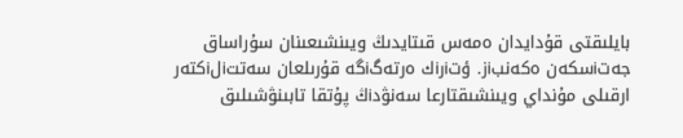بايلىقتى قۇدايدان ەمەس قىتايدىڭ ويىنشىعىنان سۇراساق جەتiسكەن ەكەنبiز. ؤتiرiك ەرتەگiگە قۇرىلعان سەتتiلiكتەر ارقىلى مۇنداي ويىنشىقتارعا سەنۋدiڭ پۇتقا تابىنۋشىلىق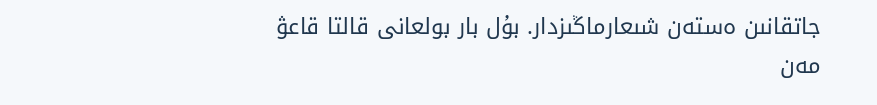جاتقانىن ەستەن شىعارماڭىزدار. بۇل بار بولعانى قالتا قاعۋ مەن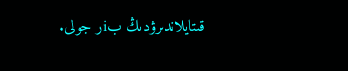قىتايلاندىرۋدىڭ بiر جولى.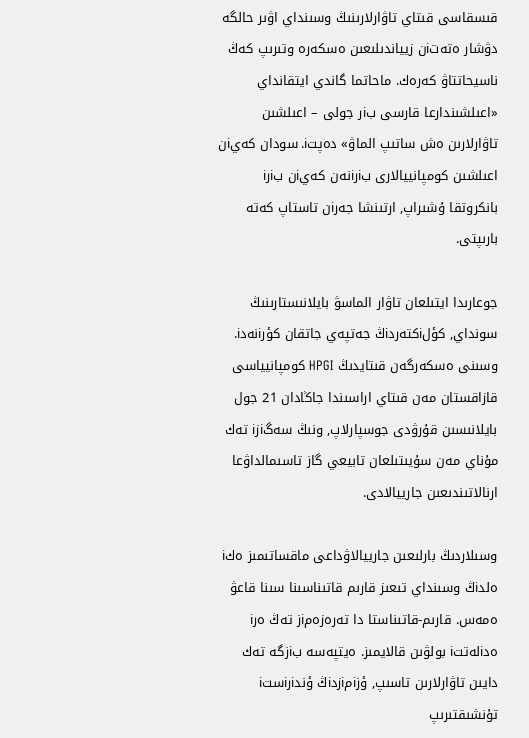قىسقاسى قىتاي تاۋارلارىنىڭ وسىنداي اۋىر حالگە دۋشار ەتەتiن زيياندىلىعىن ەسكەرە وتىرىپ كەڭ ناسيحاتتاۋ كەرەك. ماحاتما گاندي ايتقانداي «اعىلشىندارعا قارسى بiر جولى – اعىلشىن تاۋارلارىن ەش ساتىپ الماۋ» دەپتi. سودان كەيiن اعىلشىن كومپانييالارى بiرiنەن كەيiن بiرi بانكروتقا ۇشىراپ, ارتىنشا جەرiن تاستاپ كەتە بارىپتى.

جوعارىدا ايتىلعان تاۋار الماسۋ بايلانىستارىنىڭ سونداي, كؤلiكتەردiڭ جەتپەي جاتقان كؤرiنەدi. وسىنى ەسكەرگەن قىتايدىڭ HPGI كومپانيياسى قازاقستان مەن قىتاي اراسىندا جاڭادان 21 جول بايلانىسىن قۇرۋدى جوسپارلاپ, ونىڭ سەگiزi تەك مۇناي مەن سۇيىتىلعان تابيعي گاز تاسىمالداۋعا ارنالاتىندىعىن جارييالادى.

وسىلاردىڭ بارلىعىن جارييالاۋداعى ماقساتىمىز ەكi ەلدiڭ وسىنداي تىعىز قارىم قاتىناسىنا سىنا قاعۋ ەمەس. قارىم-قاتىناستا دا تەرەزەمiز تەڭ ەرi ەدiلەتتi بولۋىن قالايمىز. ەيتپەسە بiزگە تەك دايىن تاۋارلارىن تاسىپ, ؤزiمiزدiڭ ؤندiرiستi تۇنشىقتىرىپ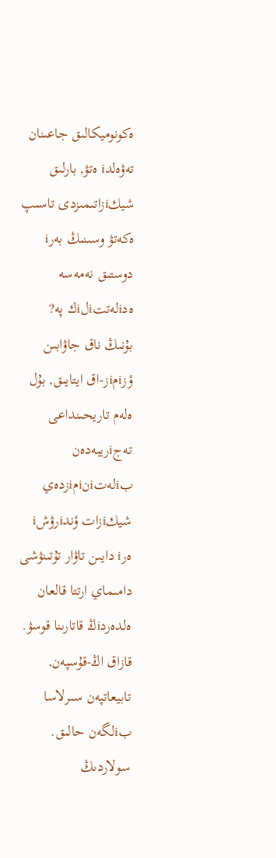ەكونوميكالىق جاعىنان تەۋەلدi ەتۋ, بارلىق شيكiزاتىمىزدى تاسىپ ەكەتۋ وسىنىڭ بەرi دوستىق نەمەسە ەدiلەتتiلiك پە? بۇنىڭ ناق جاۋابىن ؤزiمiز-اق ايتايىق, بۇل ەلەم تاريحىنداعى تەجiريبەدەن بiلەتiنiمiزدەي شيكiزات ؤندiرۋشi ەرi دايىن تاۋار تۇتىنۋشى دامىماي ارتتا قالعان ەلدەردiڭ قاتارىنا قوسۋ.
قازاق اڭ-قۇسپەن, تابيعاتپەن سىرلاسا بiلگەن حالىق. سولاردىڭ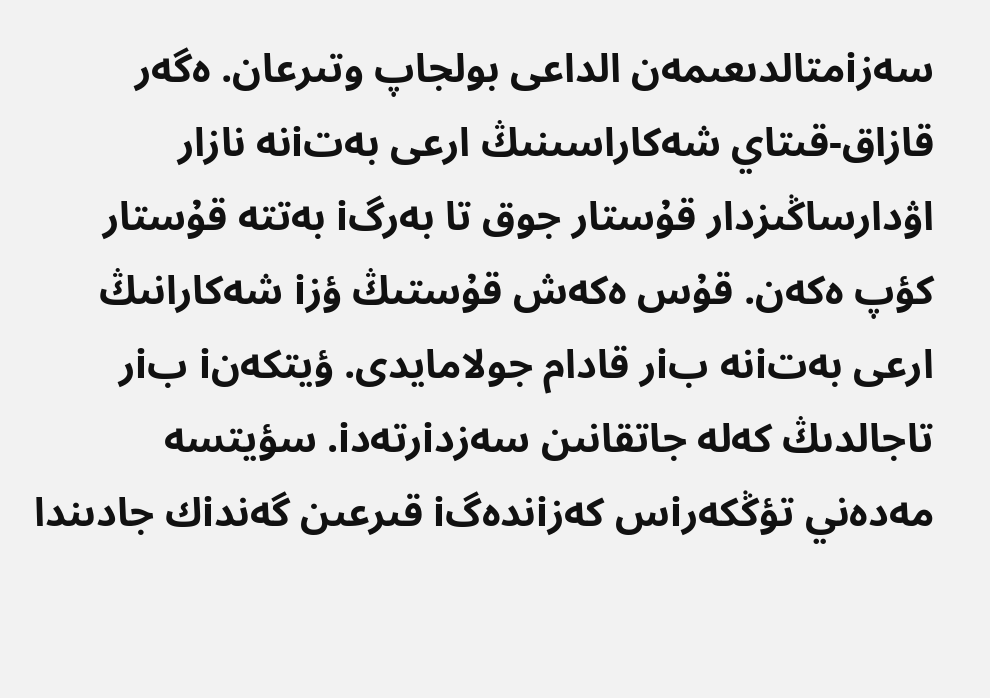سەزiمتالدىعىمەن الداعى بولجاپ وتىرعان. ەگەر قازاق-قىتاي شەكاراسىنىڭ ارعى بەتiنە نازار اۋدارساڭىزدار قۇستار جوق تا بەرگi بەتتە قۇستار كؤپ ەكەن. قۇس ەكەش قۇستىڭ ؤزi شەكارانىڭ ارعى بەتiنە بiر قادام جولامايدى. ؤيتكەنi بiر تاجالدىڭ كەلە جاتقانىن سەزدiرتەدi. سؤيتسە مەدەني تؤڭكەرiس كەزiندەگi قىرعىن گەندiك جادىندا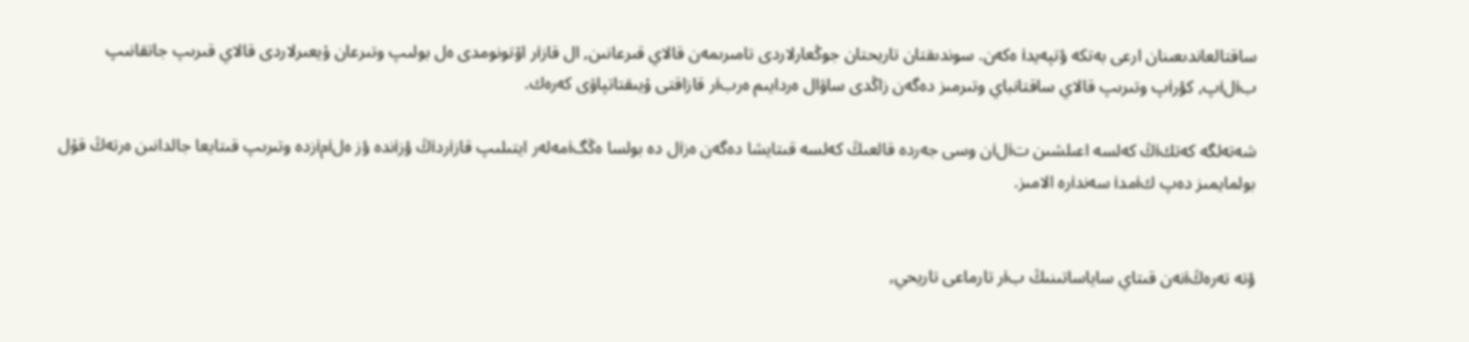ساقتالعاندىعىنان ارعى بەتكە ؤتپەيدi ەكەن. سوندىقتان تاريحتان جوڭعارلاردى تامىرىمەن قالاي قىرعانىن, ال قازiر اۆتونومدى ەل بولىپ وتىرعان ۇيعىرلاردى قالاي قىرىپ جاتقانىپ بiلiپ, كؤرiپ وتىرىپ قالاي ساقتانباي وتىرمىز دەگەن زاڭدى ساۋال ەردايىم ەربiر قازاقتى ۇيىقتاتپاۋى كەرەك.

شەتەلگە كەتكiڭ كەلسە اعىلشىن تiلiن وسى جەردە قالعىڭ كەلسە قىتايشا دەگەن ەزiل دە بولسا ەڭگiمەلەر ايتىلىپ قازiردiڭ ؤزiندە ؤز ەلiمiزدە وتىرىپ قىتايعا جالدانىن ەرتەڭ قۇل بولمايمىز دەپ كiمدi سەندiرە الامىز.


ؤتە تەرەڭiنەن قىتاي ساياساتىنىڭ بiر تارماعى تاريحي,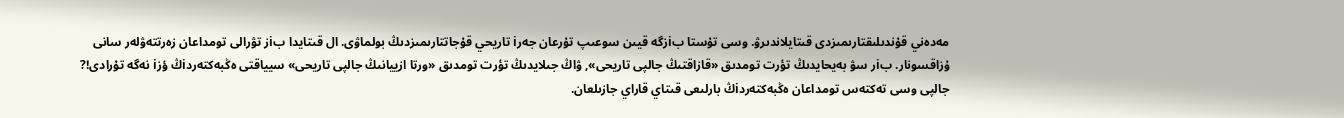مەدەني قۇندىلىقتارىمىزدى قىتايلاندىرۋ. وسى تۇستا بiزگە قيىن سوعىپ تۇرعان جەرi تاريحي قۇجاتتارىمىزدىڭ بولماۋى. ال قىتايدا بiز تۋرالى تومداعان زەرتتەۋلەر سانى ۇزاقسونار. بiر سۋ بەيحايدىڭ تؤرت تومدىق «قازاقتىڭ جالپى تاريحى», ۋاڭ جىلايدىڭ تؤرت تومدىق «ورتا ازييانىڭ جالپى تاريحى» سيياقتى ەڭبەكتەردiڭ ؤزi نەگە تۇرادى!? جالپى وسى تەكتەس تومداعان ەڭبەكتەردiڭ بارلىعى قىتاي قاراي جازىلعان.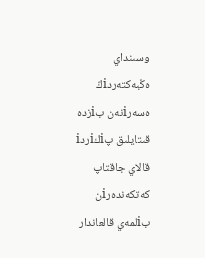وسىنداي ەڭبەكتەردiڭ ەسەرiنەن بiزدە قىتايلىق پiكiردi قالاي جاقتاپ كەتكەندەرiن بiلمەي قالعاندار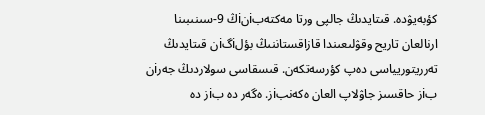كؤبەيۋدە. قىتايدىڭ جالپى ورتا مەكتەبiنiڭ 9-سىنىبىنا ارنالعان تاريح وقۋلىعىندا قازاقستاننىڭ بؤلiگiن قىتايدىڭ تەرريتوريياسى دەپ كؤرسەتكەن. قىسقاسى سولاردىڭ جەرiن بiز حاقسىز جاۋلاپ العان ەكەنبiز. ەگەر دە بiز دە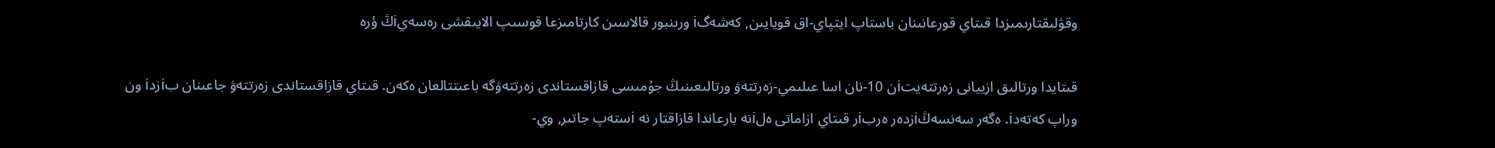وقۋلىقتارىمىزدا قىتاي قورعانىنان باستاپ ايتپاي-اق قويايىن, كەشەگi ورىنبور قالاسىن كارتامىزعا قوسىپ الايىقشى رەسەيiڭ ؤرە

قىتايدا ورتالىق ازييانى زەرتتەيتiن 10-نان اسا عىلىمي-زەرتتەۋ ورتالىعىنىڭ جۇمىسى قازاقستاندى زەرتتەۋگە باعىتتالعان ەكەن. قىتاي قازاقستاندى زەرتتەۋ جاعىنان بiزدi ون وراپ كەتەدi. ەگەر سەنسەڭiزدەر ەربiر قىتاي ازاماتى ەلiنە بارعاندا قازاقتار نە iستەپ جاتىر, وي-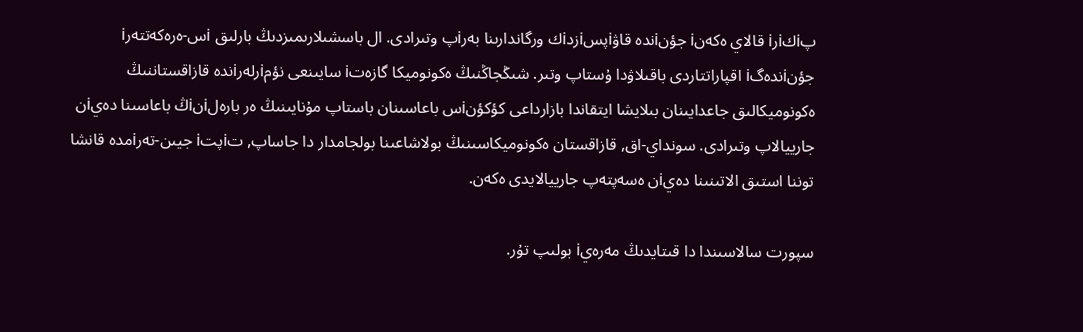پiكiرi قالاي ەكەنi جؤنiندە قاۋiپسiزدiك ورگاندارىنا بەرiپ وتىرادى. ال باسشىلارىمىزدىڭ بارلىق iس-ەرەكەتتەرi جؤنiندەگi اقپاراتتاردى باقىلاۋدا ۇستاپ وتىر. شىڭجاڭنىڭ ەكونوميكا گازەتi سايىنعى نؤمiرلەرiندە قازاقستاننىڭ ەكونوميكالىق جاعدايىنان بىلايشا ايتقاندا بازارداعى كؤكؤنiس باعاسىنان باستاپ مۇنايىنىڭ ەر بارەلiنiڭ باعاسىنا دەيiن جارييالاپ وتىرادى. سونداي-اق, قازاقستان ەكونوميكاسىنىڭ بولاشاعىنا بولجامدار دا جاساپ, تiپتi جيىن-تەرiمدە قانشا توننا استىق الاتىنىنا دەيiن ەسەپتەپ جارييالايدى ەكەن.

سپورت سالاسىندا دا قىتايدىڭ مەرەيi بولىپ تۇر.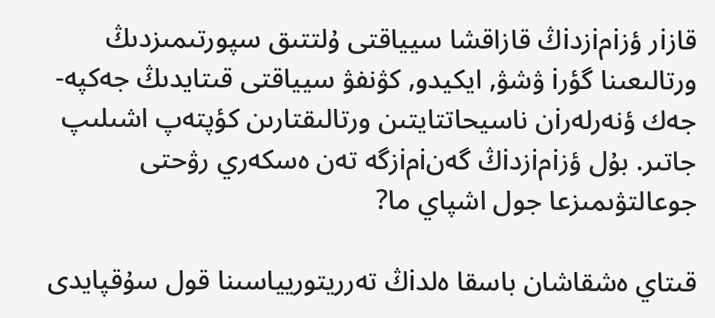قازiر ؤزiمiزدiڭ قازاقشا سيياقتى ۇلتتىق سپورتىمىزدىڭ ورتالىعىنا گؤرi ۋشۋ, ايكيدو, كۋنفۋ سيياقتى قىتايدىڭ جەكپە-جەك ؤنەرلەرiن ناسيحاتتايتىن ورتالىقتارىن كؤپتەپ اشىلىپ جاتىر. بۇل ؤزiمiزدiڭ گەنiمiزگە تەن ەسكەري رۋحتى جوعالتۋىمىزعا جول اشپاي ما?

قىتاي ەشقاشان باسقا ەلدiڭ تەرريتوريياسىنا قول سۇقپايدى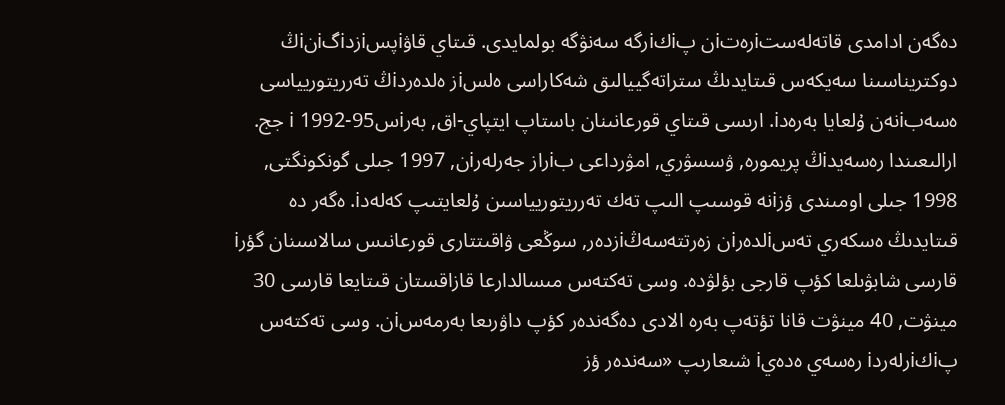دەگەن ادامدى قاتەلەستiرەتiن پiكiرگە سەنۋگە بولمايدى. قىتاي قاۋiپسiزدiگiنiڭ دوكتريناسىنا سەيكەس قىتايدىڭ ستراتەگييالىق شەكاراسى ەلسiز ەلدەردiڭ تەرريتوريياسى ەسەبiنەن ۇلعايا بەرەدi. ارىسى قىتاي قورعانىنان باستاپ ايتپاي-اق, بەرiسi 1992-95 جج. ارالىعىندا رەسەيدiڭ پريمورە, ۋسسۋري, امۋرداعى بiراز جەرلەرiن, 1997 جىلى گونكونگتى, 1998 جىلى اومىندى ؤزiنە قوسىپ الىپ تەك تەرريتوريياسىن ۇلعايتىپ كەلەدi. ەگەر دە قىتايدىڭ ەسكەري تەسiلدەرiن زەرتتەسەڭiزدەر, سوڭعى ۋاقىتتارى قورعانىس سالاسىنان گؤرi قارسى شابۋىلعا كؤپ قارجى بؤلۋدە. وسى تەكتەس مىسالدارعا قازاقستان قىتايعا قارسى 30 مينۋت, 40 مينۋت قانا تؤتەپ بەرە الادى دەگەندەر كؤپ داۋرىعا بەرمەسiن. وسى تەكتەس پiكiرلەردi رەسەي ەدەيi شىعارىپ «سەندەر ؤز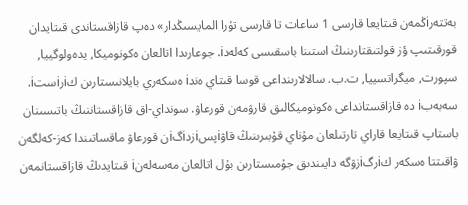بەتتەرiڭمەن قىتايعا قارسى 1 ساعات تا قارسى تۇرا المايسىڭدار» دەپ قازاقستاندى قىتايدان قورقىتىپ ؤز قولتىقتارىنىڭ استىنا باسقىسى كەلەدi. جوعارىدا اتالعان ەكونوميكا, يدەولوگييا, سپورت, ميگراتسييا, ت.ب. سالالارىنداعى قوسا قىتاي ەندi ەسكەري بايلانىستارىن كiرiستi. سەبەبi دە قازاقستانداعى ەكونوميكالىق قارۋمەن قورعاۋ. سونداي-اق قازاقستاننىڭ باتىسىنان باستاپ قىتايعا قاراي تارتىلعان مۇناي قۇبىرىنىڭ قاۋiپسiزدiگiن قورعاۋ ماقساتىندا كەز-كەلگەن ۋاقىتتا ەسكەر كiرگiزۋگە دايىندىق جۇمىستارىن بۇل اتالعان مەسەلەنi قىتايدىڭ قازاقستانمەن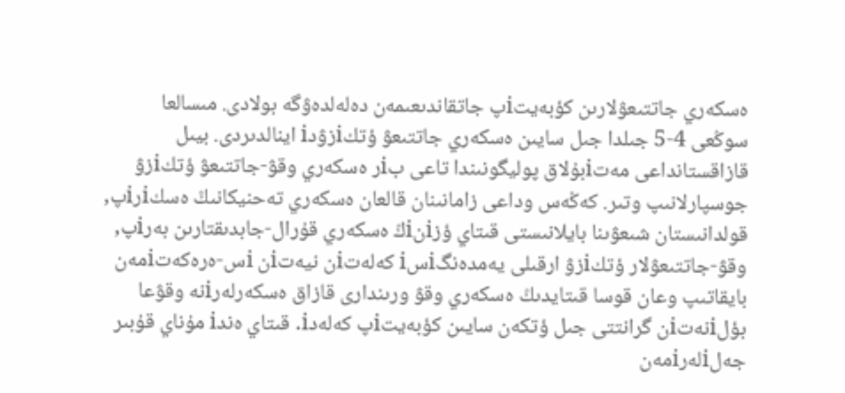ەسكەري جاتتىعۋلارىن كؤبەيتiپ جاتقاندىعىمەن دەلەلدەۋگە بولادى. مىسالعا سوڭعى 4-5 جىلدا جىل سايىن ەسكەري جاتتىعۋ ؤتكiزۋدi اينالدىردى. بيىل قازاقستانداعى مەتiبۇلاق پوليگونىندا تاعى بiر ەسكەري وقۋ-جاتتىعۋ ؤتكiزۋ جوسپارلانىپ وتىر. كەڭەس وداعى زامانىنان قالعان ەسكەري تەحنيكانىڭ ەسكiرiپ, قولدانىستان شىعۋىنا بايلانىستى قىتاي ؤزiنiڭ ەسكەري قۇرال-جابدىقتارىن بەرiپ, وقۋ-جاتتىعۋلار ؤتكiزۋ ارقىلى يەمدەنگiسi كەلەتiن نيەتiن iس-ەرەكەتiمەن بايقاتىپ وعان قوسا قىتايدىڭ ەسكەري وقۋ ورىندارى قازاق ەسكەرلەرiنە وقۋعا بؤلiنەتiن گرانتتى جىل ؤتكەن سايىن كؤبەيتiپ كەلەدi. قىتاي ەندi مۇناي قۇبىر جەلiلەرiمەن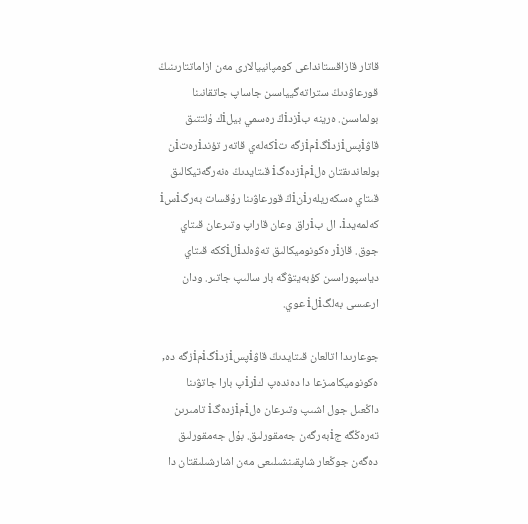قاتار قازاقستانداعى كومپانييالارى مەن ازاماتتارىنىڭ قورعاۋدىڭ ستراتەگيياسىن جاساپ جاتقانىنا بولماسىن. ەرينە بiزدiڭ رەسمي بيلiك ۇلتتىق قاۋiپسiزدiگiمiزگە تiكەلەي قاتەر تؤندiرەتiن بولعاندىقتان ەلiمiزدەگi قىتايدىڭ ەنەرگەتيكالىق قىتاي ەسكەريلەرiنiڭ قورعاۋىنا رۇقسات بەرگiسi كەلمەيدi. ال بiراق وعان قاراپ وتىرعان قىتاي جوق. قازiر ەكونوميكالىق تەۋەلدiلiككە قىتاي دياسپوراسىن كؤبەيتۋگە بار سالىپ جاتىر. ودان ارعىسى بەلگiلi عوي.

جوعارىدا اتالعان قىتايدىڭ قاۋiپسiزدiگiمiزگە دە, ەكونوميكامىزعا دا دەندەپ كiرiپ بارا جاتۋىنا داڭعىل جول اشىپ وتىرعان ەلiمiزدەگi تامىرىن تەرەڭگە جiبەرگەن جەمقورلىق. بۇل جەمقورلىق دەگەن جوڭعار شاپقىنشىلىعى مەن اشارشىلىقتان دا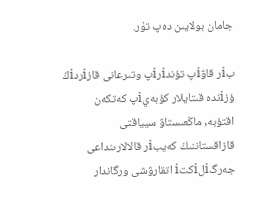جامان بولايىن دەپ تۇر.

بiر قاۋiپ تؤندiرiپ وتىرعانى قازiردiڭ ؤزiندە قىتايلار كؤبەيiپ كەتكەن اقتؤبە, ماڭعىستاۋ سيياقتى قازاقستاننىڭ كەيبiر قالالارىنداعى جەرگiلiكتi اتقارۋشى ورگاندار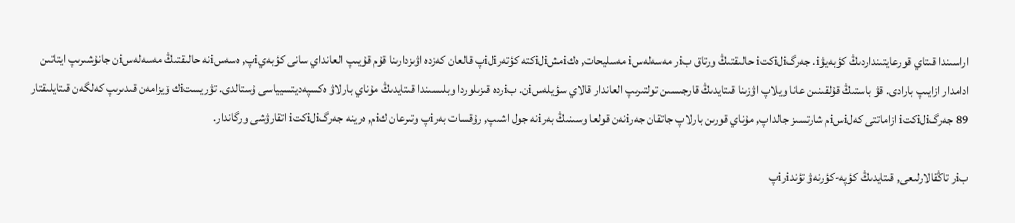اراسىندا قىتاي قورعايتىنداردىڭ كؤبەيۋi. جەرگiلiكتi حالىقتىڭ ورتاق بiر مەسەلەسi مەسليحات, ەكiمشiلiكتە كؤتەرiلiپ قالعان كەزدە اۋىزدارىنا قۇم قۇيىپ العانداي سانى كؤبەيiپ, ەسەسiنە حالىقتىڭ مەسەلەسiن جانۇشىرىپ ايتاتىن ادامدار ازايىپ بارادى. قۋ باستىڭ قۇلقىنىن عانا ويلاپ اۋزىنا قىتايدىڭ قارجىسىن تولتىرىپ العاندار قالاي سؤيلەسiن. بiردە قىزىلوردا وبلىسىندا قىتايدىڭ مۇناي بارلاۋ ەكسپەديتسيياسى ۇستالدى. تۋريستiك ۆيزامەن قىدىرىپ كەلگەن قىتايلىقتار 89 جەرگiلiكتi ازاماتتى كەلiسiم شارتسىز جالداپ, مۇناي قورىن بارلاپ جاتقان جەرiنەن قولعا وسىنىڭ بەرiنە جول اشىپ, رۇقسات بەرiپ وتىرعان كiم, ەرينە جەرگiلiكتi اتقارۋشى ورگاندار.

بiر تاڭقالارلىعى, قىتايدىڭ كؤپە-كؤرنەۋ تؤندiرiپ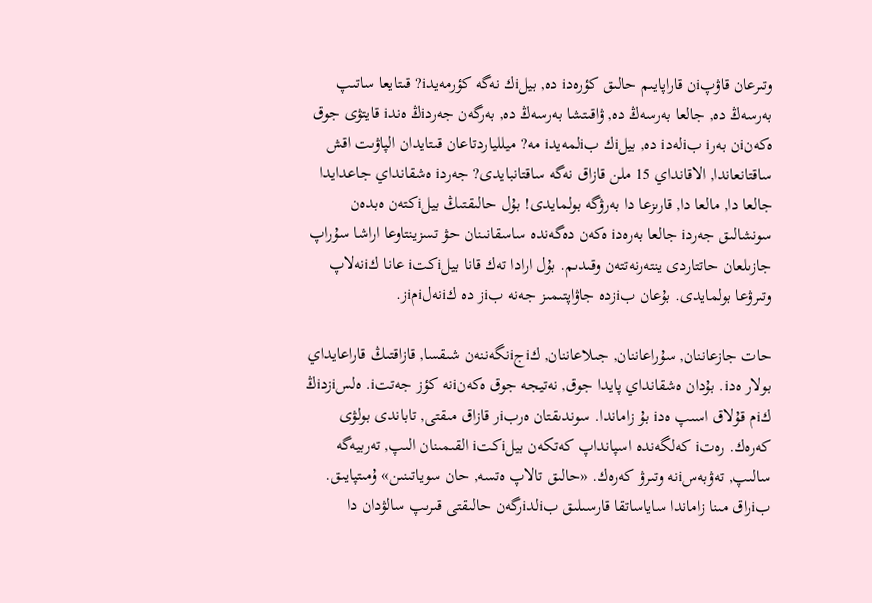وتىرعان قاۋپiن قاراپايىم حالىق كؤرەدi دە, بيلiك نەگە كؤرمەيدi? قىتايعا ساتىپ بەرسەڭ دە, جالعا بەرسەڭ دە, ۋاقىتشا بەرسەڭ دە, بەرگەن جەردiڭ ەندi قايتۋى جوق ەكەنiن بەرi بiلەدi دە, بيلiك بiلمەيدi مە? ميللياردتاعان قىتايدان الپاۋىت اقش ساقتانعاندا, الاقانداي 15 ملن قازاق نەگە ساقتانبايدى? جەردi ەشقانداي جاعدايدا جالعا دا, مالعا دا, قارىزعا دا بەرۋگە بولمايدى! بۇل حالىقتىڭ بيلiكتەن ەبدەن سونشالىق جەردi جالعا بەرەدi ەكەن دەگەندە ساسقانىنان حۋ تسزينتاوعا اراشا سۇراپ جازىلعان حاتتاردى ينتەرنەتتەن وقىدىم. بۇل ارادا تەك قانا بيلiكتi عانا كiنەلاپ وتىرۋعا بولمايدى. بۇعان بiزدە جاۋاپتىمىز جەنە بiز دە كiنەلiمiز.

حات جازعاننان, سۇراعاننان, جىلاعاننان, كiجiنگەننەن شىقسا, قازاقتىڭ قاراعايداي بولار ەدi. بۇدان ەشقانداي پايدا جوق, نەتيجە جوق ەكەنiنە كؤز جەتتi. ەلسiزدiڭ كiم قۇلاق اسىپ ەدi بۇ زاماندا. سوندىقتان ەربiر قازاق مىقتى, تاباندى بولۋى كەرەك. رەتi كەلگەندە اسپانداپ كەتكەن بيلiكتi القىمىنان الىپ, تەربيەگە سالىپ, تەۋبەسiنە وتىرۋ كەرەك. «حالىق تالاپ ەتسە, حان سوياتىنىن» ۇمىتپايىق. بiراق مىنا زاماندا ساياساتقا قارسىلىق بiلدiرگەن حالىقتى قىرىپ سالۋدان دا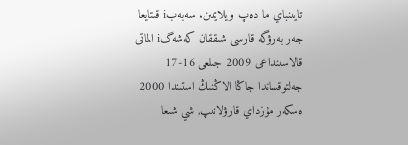تايىنباي ما دەپ ويلايمىن. سەبەبi قىتايعا جەر بەرۋگە قارسى شىققان كەشەگi الماتى قالاسىنداعى 2009 جىلعى 16-17 جەلتوقساندا جاڭا الاڭنىڭ استىندا 2000 ەسكەر مۇزداي قارۋلانىپ, شي شىعا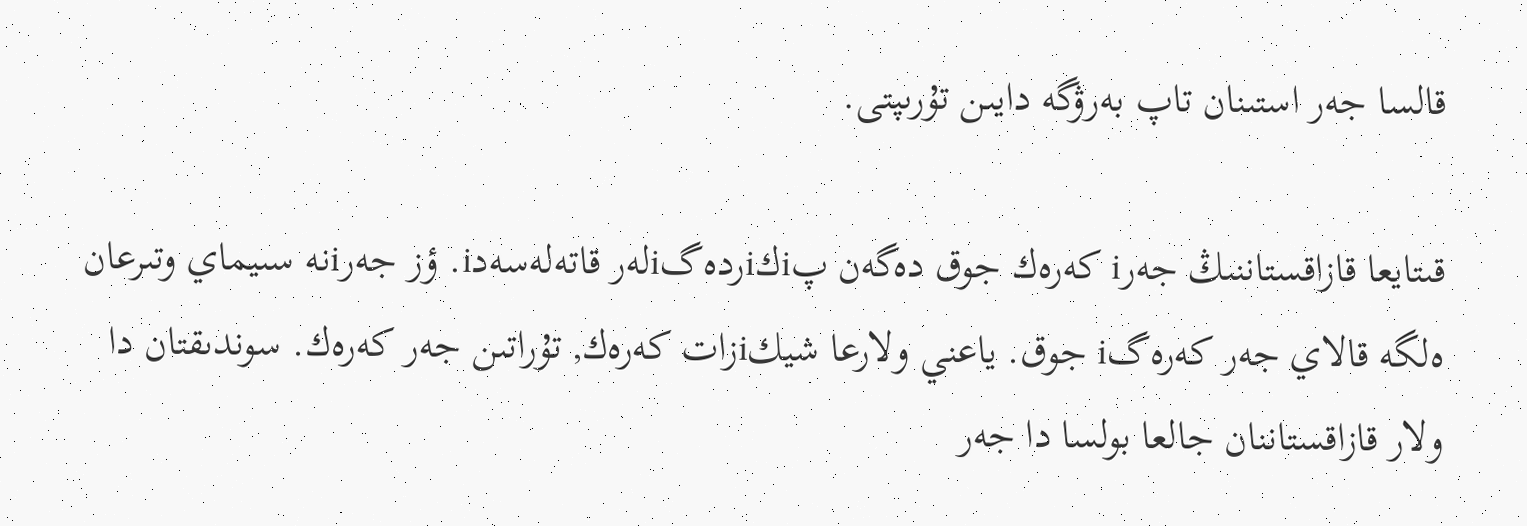قالسا جەر استىنان تاپ بەرۋگە دايىن تۇرىپتى.

قىتايعا قازاقستاننىڭ جەرi كەرەك جوق دەگەن پiكiردەگiلەر قاتەلەسەدi. ؤز جەرiنە سىيماي وتىرعان ەلگە قالاي جەر كەرەگi جوق. ياعني ولارعا شيكiزات كەرەك, تۇراتىن جەر كەرەك. سوندىقتان دا ولار قازاقستاننان جالعا بولسا دا جەر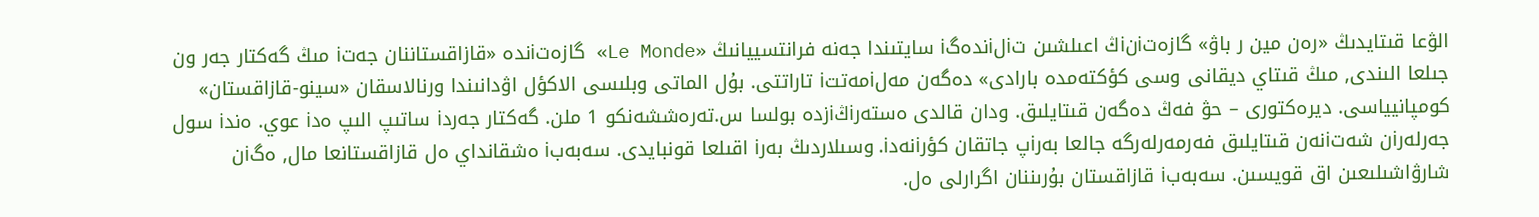الۋعا قىتايدىڭ «رەن مين ر باۋ» گازەتiنiڭ اعىلشىن تiلiندەگi سايتىندا جەنە فرانتسييانىڭ «Le Monde» گازەتiندە «قازاقستاننان جەتi مىڭ گەكتار جەر ون جىلعا الىندى, مىڭ قىتاي ديقانى وسى كؤكتەمدە بارادى» دەگەن مەلiمەتتi تاراتتى. بۇل الماتى وبلىسى الاكؤل اۋدانىندا ورنالاسقان «سينو-قازاقستان» كومپانيياسى. ديرەكتورى – حۋ فەڭ دەگەن قىتايلىق. ودان قالدى ەستەرiڭiزدە بولسا س.تەرەششەنكو 1 ملن. گەكتار جەردi ساتىپ الىپ ەدi عوي. ەندi سول جەرلەرiن شەتiنەن قىتايلىق فەرمەرلەرگە جالعا بەرiپ جاتقان كؤرiنەدi. وسىلاردىڭ بەرi اقىلعا قونبايدى. سەبەبi ەشقانداي ەل قازاقستانعا مال, ەگiن شارۋاشىلىعىن اق قويسىن. سەبەبi قازاقستان بۇرىننان اگرارلى ەل.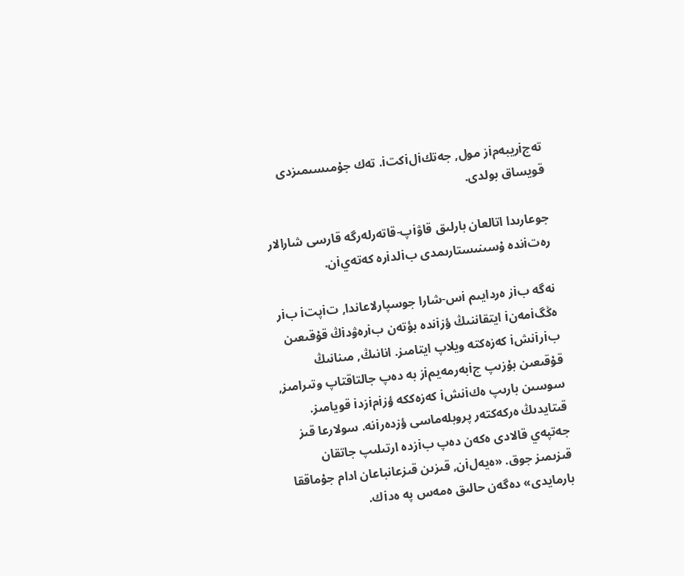تەجiريبەمiز مول, جەتكiلiكتi. تەك جۇمىسىمىزدى قويساق بولدى.

جوعارىدا اتالعان بارلىق قاۋiپ-قاتەرلەرگە قارسى شارالار رەتiندە ۇسىنىستارىمدى بiلدiرە كەتەيiن.

نەگە بiز ەردايىم iس-شارا جوسپارلاعاندا, تiپتi بiر ەڭگiمەنi ايتقاننىڭ ؤزiندە بؤتەن بiرەۋدiڭ قۇقىعىن بiرiنشi كەزەكتە ويلاپ ايتامىز. انانىڭ, مىنانىڭ قۇقىعىن بۇزىپ جiبەرمەيمiز بە دەپ جالتاقتاپ وتىرامىز, سوسىن بارىپ ەكiنشi كەزەككە ؤزiمiزدi قويامىز. قىتايدىڭ ەركەكتەر پروبلەماسى ؤزدەرiنە. سولارعا قىز جەتپەي قالادى ەكەن دەپ بiزدە ارتىلىپ جاتقان قىزىمىز جوق. «ەيەلiن, قىزىن قىزعانباعان ادام جۇماققا بارمايدى» دەگەن حالىق ەمەس پە ەدiك.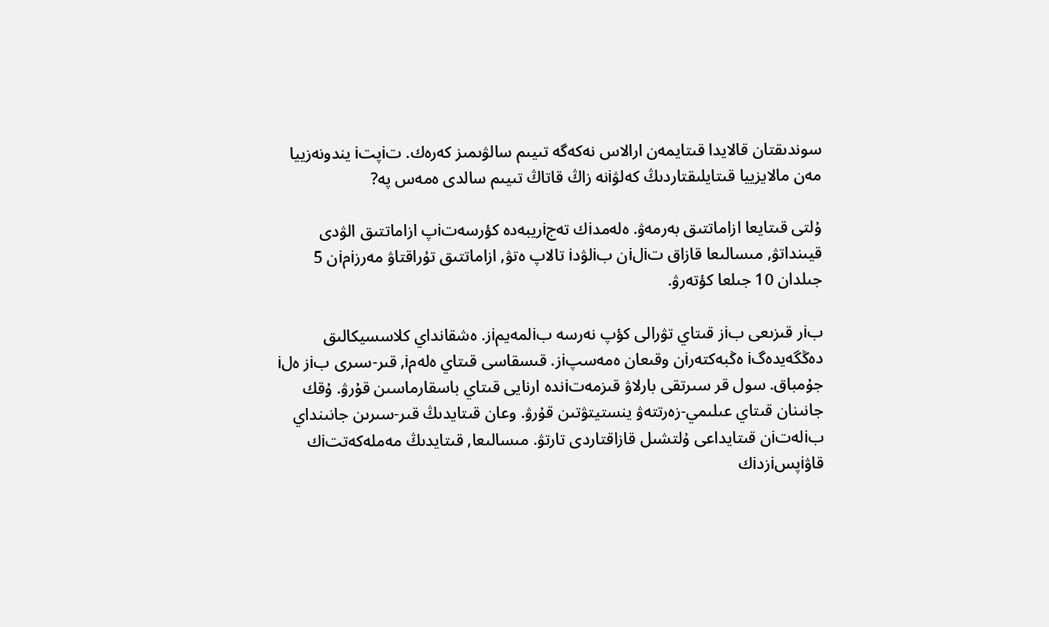سوندىقتان قالايدا قىتايمەن ارالاس نەكەگە تىيىم سالۋىمىز كەرەك. تiپتi يندونەزييا مەن مالايزييا قىتايلىقتاردىڭ كەلۋiنە زاڭ قاتاڭ تىيىم سالدى ەمەس پە?

ۇلتى قىتايعا ازاماتتىق بەرمەۋ. ەلەمدiك تەجiريبەدە كؤرسەتiپ ازاماتتىق الۋدى قيىنداتۋ, مىسالىعا قازاق تiلiن بiلۋدi تالاپ ەتۋ, ازاماتتىق تۇراقتاۋ مەرزiمiن 5 جىلدان 10 جىلعا كؤتەرۋ.

بiر قىزىعى بiز قىتاي تۋرالى كؤپ نەرسە بiلمەيمiز. ەشقانداي كلاسسيكالىق دەڭگەيدەگi ەڭبەكتەرiن وقىعان ەمەسپiز. قىسقاسى قىتاي ەلەمi, قىر-سىرى بiز ەلi جۇمباق. سول قر سىرتقى بارلاۋ قىزمەتiندە ارنايى قىتاي باسقارماسىن قۇرۋ. ۇقك جانىنان قىتاي عىلىمي-زەرتتەۋ ينستيتۋتىن قۇرۋ. وعان قىتايدىڭ قىر-سىرىن جانىنداي بiلەتiن قىتايداعى ۇلتشىل قازاقتاردى تارتۋ. مىسالىعا, قىتايدىڭ مەملەكەتتiك قاۋiپسiزدiك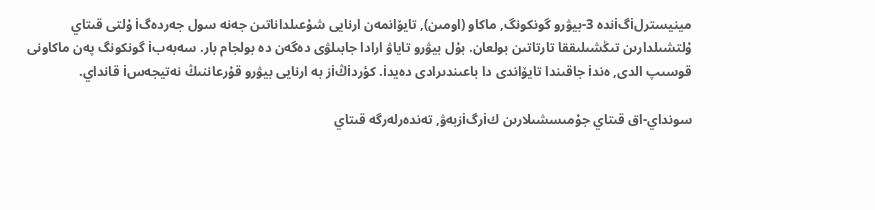مينيسترلiگiندە 3-بيۋرو گونكونگ, ماكاو (اومىن), تايۆانمەن ارنايى شۇعىلداناتىن جەنە سول جەردەگi ۇلتى قىتاي ۇلتشىلدارىن تىڭشىلىققا تارتاتىن بولعان. بۇل بيۋرو تاياۋ ارادا جابىلۋى دەگەن دە بولجام بار. سەبەبi گونكونگ پەن ماكاونى قوسىپ الدى, ەندi جاقىندا تايۆاندى دا باعىندىرادى دەيدi. كؤردiڭiز بە ارنايى بيۋرو قۇرعاننىڭ نەتيجەسi قانداي.

سونداي-اق قىتاي جۇمىسشىلارىن كiرگiزبەۋ, تەندەرلەرگە قىتاي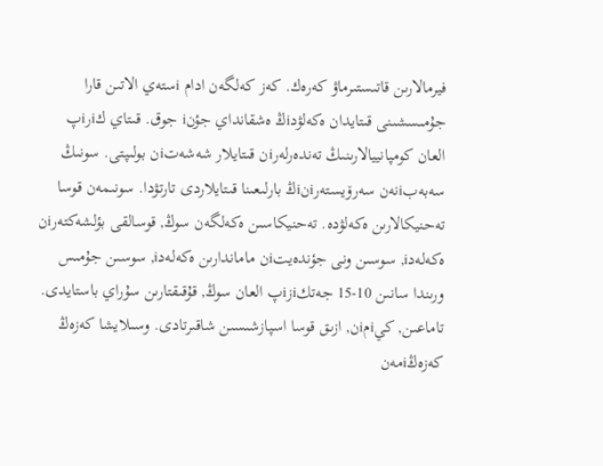فيرمالارىن قاتىستىرماۋ كەرەك. كەز كەلگەن ادام iستەي الاتىن قارا جۇمىسشىنى قىتايدان ەكەلۋدiڭ ەشقانداي جؤنi جوق. قىتاي كiرiپ العان كومپانييالارىنىڭ تەندەرلەرiن قىتايلار شەشەتiن بولىپتى. سونىڭ سەبەبiنەن سەرۆيستەرiنiڭ بارلىعىنا قىتايلاردى تارتۋدا. سونىمەن قوسا تەحنيكالارىن ەكەلۋدە. تەحنيكاسىن ەكەلگەن سوڭ, قوسالقى بؤلشەكتەرiن ەكەلەدi, سوسىن ونى جؤندەيتiن ماماندارىن ەكەلەدi, سوسىن جۇمىس ورىندا سانىن 10-15 جەتكiزiپ العان سوڭ, قۇقىقتارىن سۇراي باستايدى. تاماعىن, كيiمiن, ازىق قوسا اسپازشىسىن شاقىرتادى. وسىلايشا كەزەڭ كەزەڭiمەن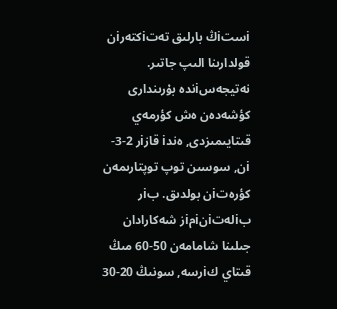iستiڭ بارلىق تەتiكتەرiن قولدارىنا الىپ جاتىر. نەتيجەسiندە بۇرىندارى كؤشەدەن ەش كؤرمەي قىتايىمىزدى, ەندi قازiر 2-3-iن, سوسىن توپ توپتارىمەن كؤرەتiن بولدىق. بiر بiلەتiنiمiز شەكارادان جىلىنا شامامەن 50-60 مىڭ قىتاي كiرسە, سونىڭ 20-30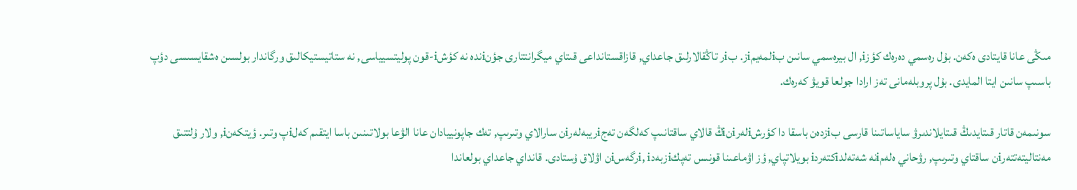مىڭى عانا قايتادى ەكەن. بۇل رەسمي دەرەك كؤزi, ال بيرەسمي سانىن بiلمەيمiز. بiر تاڭقالارلىق جاعداي, قازاقستانداعى قىتاي ميگرانتتارى جؤنiندە نە كؤشi-قون پوليتسيياسى, نە ستاتيستيكالىق ورگاندار بولسىن ەشقايسىسى دؤپ باسىپ سانىن ايتا المايدى. بۇل پروبلەمانى تەز ارادا جولعا قويۋ كەرەك.

سونىمەن قاتار قىتايدىڭ قىتايلاندىرۋ ساياساتىنا قارسى بiزدەن باسقا دا كؤرشiلەرiنiڭ قالاي ساقتانىپ كەلگەن تەجiريبەلەرiن سارالاي وتىرىپ, تەك جاپونييادان عانا الۋعا بولاتىنىن باسا ايتقىم كەلiپ وتىر. ؤيتكەنi, ولار ۇلتتىق مەنتاليتەتتەرiن ساقتاي وتىرىپ, رۋحاني ەلەمiنە شەتەلدiكتەردi بويلاتپاي, ؤز اۋماعىنا قونىس تەپكiزبەدi, iرگەسiن اۋلاق ۇستادى. قانداي جاعداي بولعاندا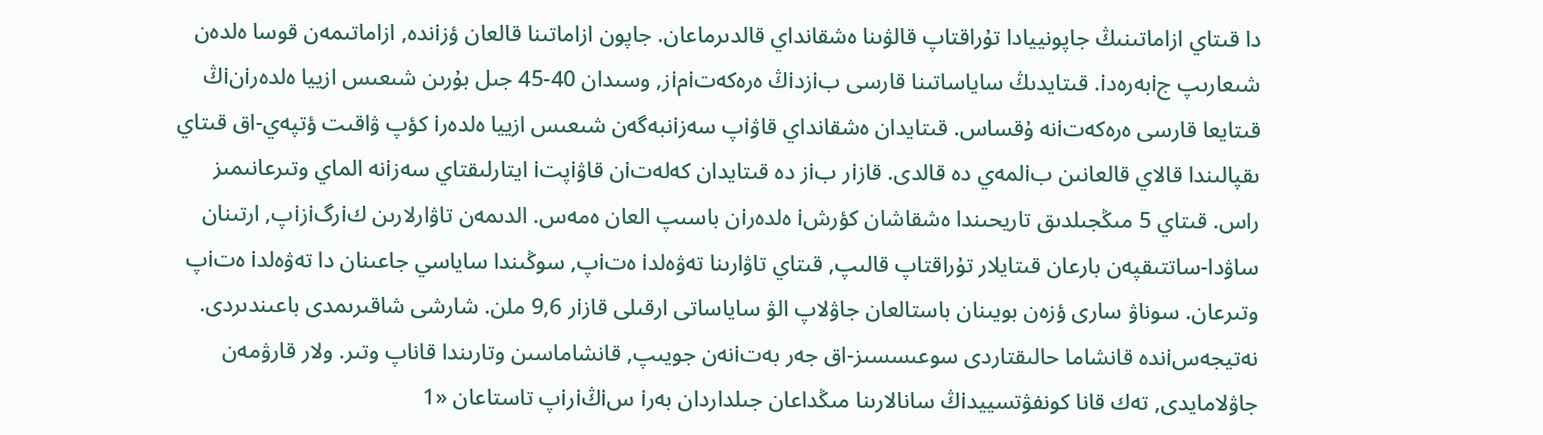دا قىتاي ازاماتىنىڭ جاپونييادا تۇراقتاپ قالۋىنا ەشقانداي قالدىرماعان. جاپون ازاماتىنا قالعان ؤزiندە, ازاماتىمەن قوسا ەلدەن شىعارىپ جiبەرەدi. قىتايدىڭ ساياساتىنا قارسى بiزدiڭ ەرەكەتiمiز, وسىدان 40-45 جىل بۇرىن شىعىس ازييا ەلدەرiنiڭ قىتايعا قارسى ەرەكەتiنە ۇقساس. قىتايدان ەشقانداي قاۋiپ سەزiنبەگەن شىعىس ازييا ەلدەرi كؤپ ۋاقىت ؤتپەي-اق قىتاي ىقپالىندا قالاي قالعانىن بiلمەي دە قالدى. قازiر بiز دە قىتايدان كەلەتiن قاۋiپتi ايتارلىقتاي سەزiنە الماي وتىرعانىمىز راس. قىتاي 5 مىڭجىلدىق تاريحىندا ەشقاشان كؤرشi ەلدەرiن باسىپ العان ەمەس. الدىمەن تاۋارلارىن كiرگiزiپ, ارتىنان ساۋدا-ساتتىقپەن بارعان قىتايلار تۇراقتاپ قالىپ, قىتاي تاۋارىنا تەۋەلدi ەتiپ, سوڭىندا ساياسي جاعىنان دا تەۋەلدi ەتiپ وتىرعان. سوناۋ سارى ؤزەن بويىنان باستالعان جاۋلاپ الۋ ساياساتى ارقىلى قازiر 9,6 ملن. شارشى شاقىرىمدى باعىندىردى. نەتيجەسiندە قانشاما حالىقتاردى سوعىسسىز-اق جەر بەتiنەن جويىپ, قانشاماسىن وتارىندا قاناپ وتىر. ولار قارۋمەن جاۋلامايدى, تەك قانا كونفۋتسييدiڭ سانالارىنا مىڭداعان جىلداردان بەرi سiڭiرiپ تاستاعان «1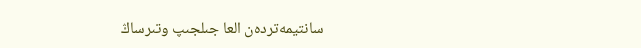سانتيمەتردەن العا جىلجىپ وتىرساڭ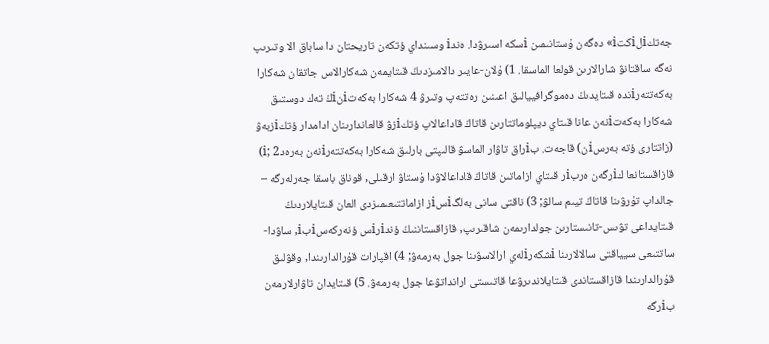جەتكiلiكتi» دەگەن ۇستانىمىن iسكە اسىرۋدا. ەندi وسىنداي ؤتكەن تاريحتان دا ساباق الا وتىرىپ نەگە ساقتانۋ شارالارىن قولعا الماسقا. 1) ۇلان-عايىر دالامىزدىڭ قىتايمەن شەكارالاس جاتقان شەكارا بەكەتتەرiندە قىتايدىڭ دەموگرافييالىق اعىنىن رەتتەپ وتىرۋ 4 شەكارا بەكەتiنiڭ تەك دوستىق شەكارا بەكەتiنەن عانا قىتاي ديپلوماتتارىن قاتاڭ قاداعالاپ ؤتكiزۋ قالعاندارىنان ادامدار ؤتكiزبەۋ (زاتتارى ؤتە بەرسiن) قاجەت. بiراق تاۋار الماسۋ قالىپتى بارلىق شەكارا بەكەتتەرiنەن بەرەدi; 2) قازاقستانعا كiرگەن ەربiر قىتاي ازاماتىن قاتاڭ قاداعالاۋدا ۇستاۋ ارقىلى, قوناق باسقا جەرلەرگە – جالداپ تۇرۋىنا قاتاڭ تيىم سالۋ; 3) ناقتى سانى بەلگiسiز ازاماتتىعىمىزدى العان قىتايلاردىڭ قىتايداعى تۋىس-تانىستارىن جولدارىمەن شاقىرىپ, قازاقستاننىڭ ؤندiرiس ؤنەركەسiبi, ساۋدا-ساتتىعى سيياقتى سالالارىنا iشكەرiلەي ارالاسۋىنا جول بەرمەۋ; 4) اقپارات قۇرالدارىندا, وقۋلىق قۇرالدارىندا قازاقستاندى قىتايلاندىرۋعا قاتىستى ارانداتۋعا جول بەرمەۋ. 5) قىتايدان تاۋارلارمەن بiرگە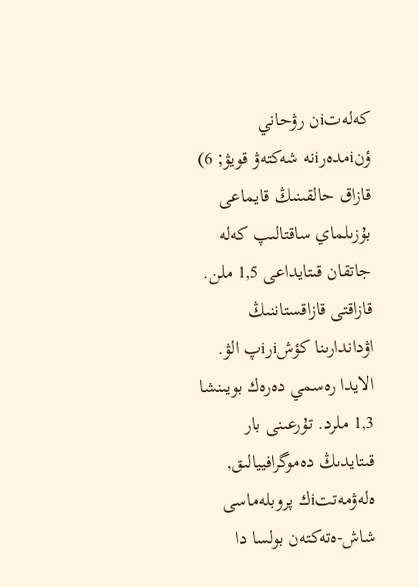كەلەتiن رۋحاني ؤنiمدەرiنە شەكتەۋ قويۋ; 6) قازاق حالقىنىڭ قايماعى بۇزىلماي ساقتالىپ كەلە جاتقان قىتايداعى 1,5 ملن. قازاقتى قازاقستاننىڭ اۋداندارىنا كؤشiرiپ الۋ. الايدا رەسمي دەرەك بويىنشا 1,3 ملرد. تۇرعىنى بار قىتايدىڭ دەموگرافييالىق, ەلەۋمەتتiك پروبلەماسى شاش-ەتەكتەن بولسا دا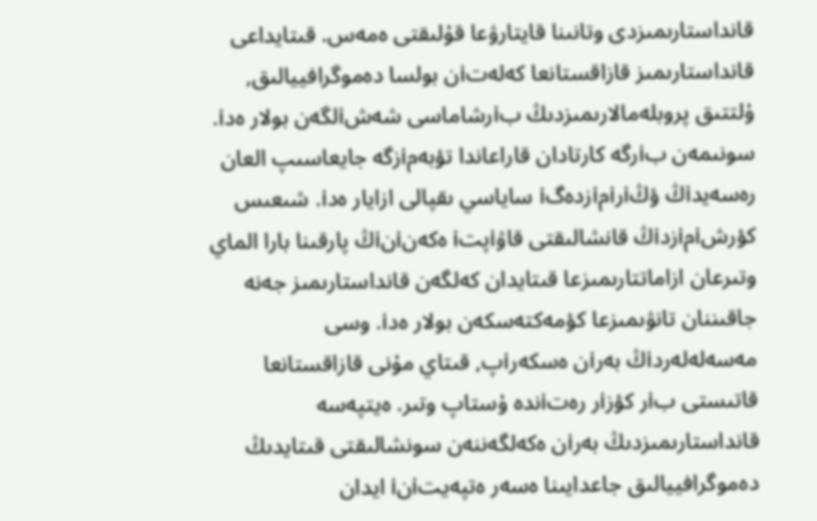قانداستارىمىزدى وتانىنا قايتارۋعا قۇلىقتى ەمەس. قىتايداعى قانداستارىمىز قازاقستانعا كەلەتiن بولسا دەموگرافييالىق, ۇلتتىق پروبلەمالارىمىزدىڭ بiرشاماسى شەشiلگەن بولار ەدi. سونىمەن بiرگە كارتادان قاراعاندا تؤبەمiزگە جايعاسىپ العان رەسەيدiڭ ؤڭiرiمiزدەگi ساياسي ىقپالى ازايار ەدi. شىعىس كؤرشiمiزدiڭ قانشالىقتى قاۋiپتi ەكەنiنiڭ پارقىنا بارا الماي وتىرعان ازاماتتارىمىزعا قىتايدان كەلگەن قانداستارىمىز جەنە جاقىننان تانۋىمىزعا كؤمەكتەسكەن بولار ەدi. وسى مەسەلەلەردiڭ بەرiن ەسكەرiپ, قىتاي مۇنى قازاقستانعا قاتىستى بiر كؤزiر رەتiندە ۇستاپ وتىر. ەيتپەسە قانداستارىمىزدىڭ بەرiن ەكەلگەننەن سونشالىقتى قىتايدىڭ دەموگرافييالىق جاعدايىنا ەسەر ەتپەيتiنi ايدان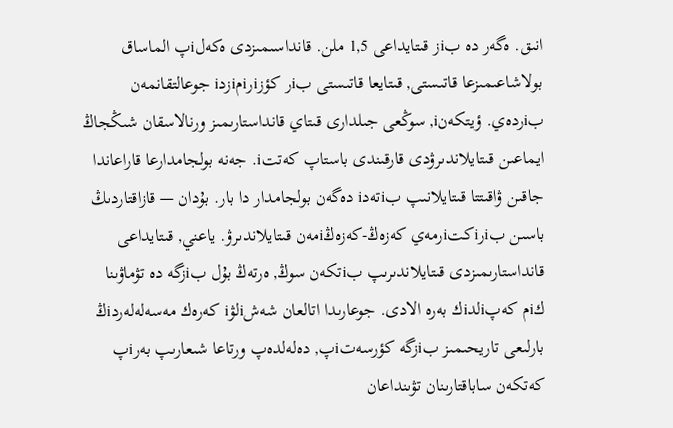انىق. ەگەر دە بiز قىتايداعى 1,5 ملن. قانداسىمىزدى ەكەلiپ الماساق بولاشاعىمىزعا قاتىستى, قىتايعا قاتىستى بiر كؤزiرiمiزدi جوعالتقانمەن بiردەي. ؤيتكەنi, سوڭعى جىلدارى قىتاي قانداستارىمىز ورنالاسقان شىڭجاڭ ايماعىن قىتايلاندىرۋدى قارقىندى باستاپ كەتتi. جەنە بولجامدارعا قاراعاندا جاقىن ۋاقىتتا قىتايلانىپ بiتەدi دەگەن بولجامدار دا بار. بۇدان — قازاقتاردىڭ باسىن بiرiكتiرمەي كەزەڭ-كەزەڭiمەن قىتايلاندىرۋ. ياعني, قىتايداعى قانداستارىمىزدى قىتايلاندىرىپ بiتكەن سوڭ, ەرتەڭ بۇل بiزگە دە تۋماۋىنا كiم كەپiلدiك بەرە الادى. جوعارىدا اتالعان شەشiلۋi كەرەك مەسەلەلەردiڭ بارلىعى تاريحىمىز بiزگە كؤرسەتiپ, دەلەلدەپ ورتاعا شىعارىپ بەرiپ كەتكەن ساباقتارىنان تۋىنداعان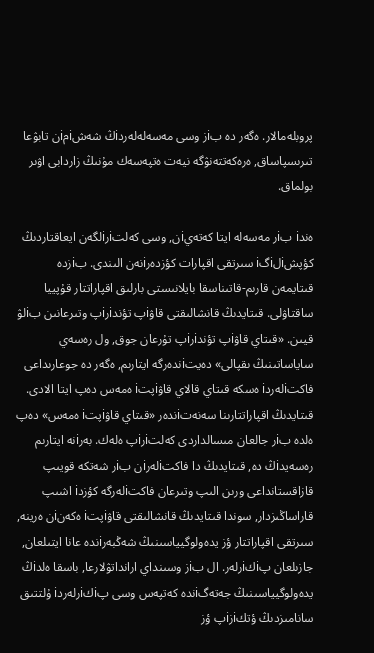پروبلەمالار. ەگەر دە بiز وسى مەسەلەلەردiڭ شەشiمiن تابۋعا تىرىسپاساق, ەرەكەتتەنۋگە نيەت ەتپەسەك مۇنىڭ زاردابى اۋىر بولماق.

ەندi بiر مەسەلە ايتا كەتەيiن, وسى كەلتiرiلگەن ايعاقتاردىڭ كؤپشiلiگi سىرتقى اقپارات كؤزدەرiنەن الىندى. بiزدە قىتايمەن قارىم-قاتىناسقا بايلانىستى بارلىق اقپاراتتار قۇپييا ساقتاۋلى. قىتايدىڭ قانشالىقتى قاۋiپ تؤندiرiپ وتىرعانىن بiلۋ قيىن. «قىتاي قاۋiپ تؤندiرiپ تۇرعان جوق, ول رەسەي ساياساتىنىڭ ىقپالى» دەيتiندەرگە ايتارىم, ەگەر دە جوعارىداعى فاكتiلەردi ەسكە قىتاي قالاي قاۋiپتi ەمەس دەپ ايتا الادى. قىتايدىڭ اقپاراتتارىنا سەنەتiندەر «قىتاي قاۋiپتi ەمەس» دەپ ەلدە بiر جالعان مىسالداردى كەلتiرiپ ەلەك. بەرiنە ايتارىم رەسەيدiڭ دە, قىتايدىڭ دا فاكتiلەرiن بiر شەتكە قويىپ قازاقستانداعى ورىن الىپ وتىرعان فاكتiلەرگە كؤزدi اشىپ قاراساڭىزدار, سوندا قىتايدىڭ قانشالىقتى قاۋiپتi ەكەنiن ەرينە, سىرتقى اقپاراتتار ؤز يدەولوگيياسىنىڭ شەڭبەرiندە عانا ايتىلعان, جازىلعان پiكiرلەر. ال بiز وسىنداي ارانداتۋلارعا, باسقا ەلدiڭ يدەولوگيياسىنىڭ جەتەگiندە كەتپەس وسى پiكiرلەردi ۇلتتىق سانامىزدىڭ ؤتكiزiپ ؤز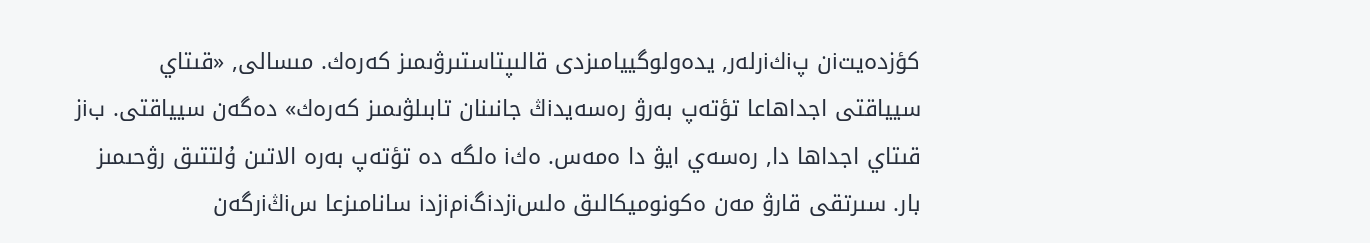كؤزدەيتiن پiكiرلەر, يدەولوگييامىزدى قالىپتاستىرۋىمىز كەرەك. مىسالى, «قىتاي سيياقتى اجداھاعا تؤتەپ بەرۋ رەسەيدiڭ جانىنان تابىلۋىمىز كەرەك» دەگەن سيياقتى. بiز قىتاي اجداھا دا, رەسەي ايۋ دا ەمەس. ەكi ەلگە دە تؤتەپ بەرە الاتىن ۇلتتىق رۋحىمىز بار. سىرتقى قارۋ مەن ەكونوميكالىق ەلسiزدiگiمiزدi سانامىزعا سiڭiرگەن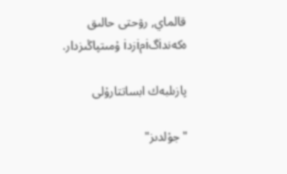قالماي, رۋحتى حالىق ەكەندiگiمiزدi ۇمىتپاڭىزدار.

پازىلبەك ابساتتارۇلى

"جۇلدىز"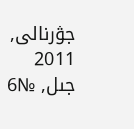جۋرنالى, 2011 جىل, №6